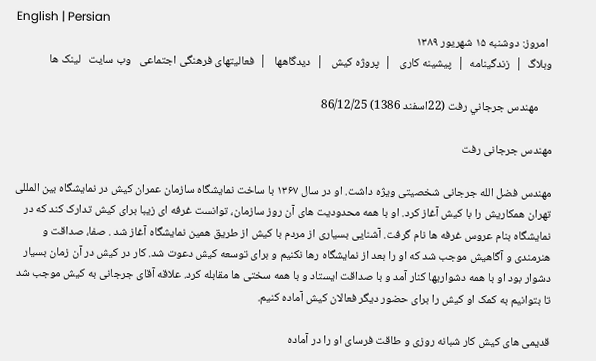English | Persian
  امروز: دوشنبه ١۵ شهریور ١٣٨٩
وبلاگ  |  زندگینامه  |  پیشینه کاری   |  پروژه کیش   |  دیدگاهها   |  فعالیتهای فرهنگی اجتماعی   وب سایت   لینک ها

     مهندس جرجاني رفت (22اسفند 1386) 86/12/25

مهندس جرجانی رفت

مهندس فضل الله جرجانی شخصیتی ویژه داشت. او در سال ۱۳۶۷ با ساخت نمایشگاه سازمان عمران کیش در نمایشگاه بین المللی تهران همکاریش را با کیش آغاز کرد. او با همه محدودیت های آن روز سازمان، توانست غرفه ای زیبا برای کیش تدارک کند که در نمایشگاه بنام عروس غرفه ها نام گرفت. آشنایی بسیاری از مردم با کیش از طریق همین نمایشگاه آغاز شد . صفا، صداقت و هنرمندی و آگاهیش موجب شد که او را بعد از نمایشگاه رها نکنیم و برای توسعه کیش دعوت شد. کار در کیش در آن زمان بسیار دشوار بود او با همه دشواریها کنار آمد و با صداقت ایستاد و با همه سختی ها مقابله کرد. علاقه آقای جرجانی به کیش موجب شد تا بتوانیم به کمک او کیش را برای حضور دیگر فعالان کیش آماده کنیم.

قدیمی های کیش کار شبانه روزی و طاقت فرسای او را در آماده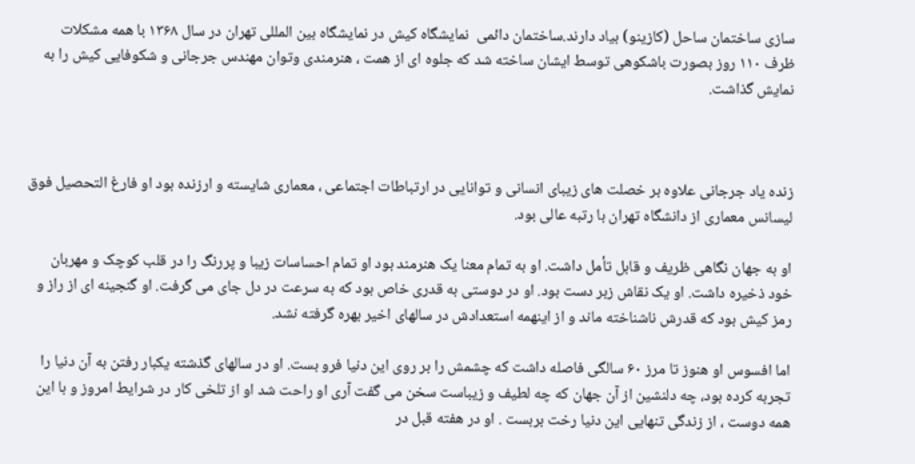سازی ساختمان ساحل (کازینو) بیاد دارند.ساختمان دائمی  نمایشگاه کیش در نمایشگاه بین المللی تهران در سال ۱۳۶۸ با همه مشکلات ظرف ۱۱۰ روز بصورت باشکوهی توسط ایشان ساخته شد که جلوه ای از همت ، هنرمندی وتوان مهندس جرجانی و شکوفایی کیش را به نمایش گذاشت.



زنده یاد جرجانی علاوه بر خصلت های زیبای انسانی و توانایی در ارتباطات اجتماعی ، معماری شایسته و ارزنده بود او فارغ التحصیل فوق لیسانس معماری از دانشگاه تهران با رتبه عالی بود.

او به جهان نگاهی ظریف و قابل تأمل داشت. او به تمام معنا یک هنرمند بود او تمام احساسات زیبا و پررنگ را در قلب کوچک و مهربان خود ذخیره داشت. او یک نقاش زبر دست بود. او در دوستی به قدری خاص بود که به سرعت در دل جای می گرفت. او گنجینه ای از راز و رمز کیش بود که قدرش ناشناخته ماند و از اینهمه استعدادش در سالهای اخیر بهره گرفته نشد.

اما افسوس او هنوز تا مرز ۶۰ سالگی فاصله داشت که چشمش را بر روی این دنیا فرو بست. او در سالهای گذشته یکبار رفتن به آن دنیا را تجربه کرده بود، چه دلنشین از آن جهان که چه لطیف و زیباست سخن می گفت آری او راحت شد او از تلخی کار در شرایط امروز و با این همه دوست ، از زندگی تنهایی این دنیا رخت بربست . او در هفته قبل در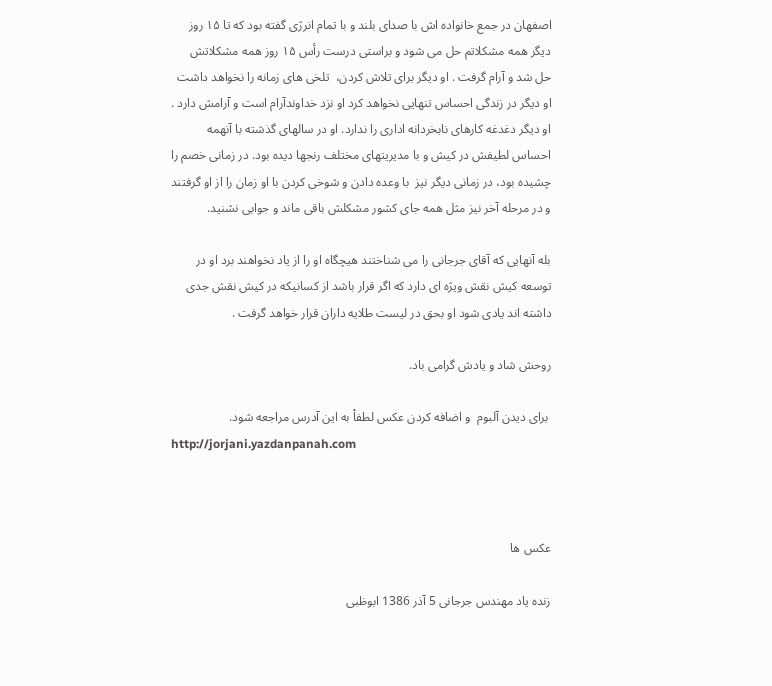اصفهان در جمع خانواده اش با صدای بلند و با تمام انرژی گفته بود که تا ۱۵ روز دیگر همه مشکلاتم حل می شود و براستی درست رأس ۱۵ روز همه مشکلاتش  حل شد و آرام گرفت . او دیگر برای تلاش کردن،  تلخی های زمانه را نخواهد داشت او دیگر در زندگی احساس تنهایی نخواهد کرد او نزد خداوندآرام است و آرامش دارد . او دیگر دغدغه کارهای نابخردانه اداری را ندارد. او در سالهای گذشته با آنهمه احساس لطیفش در کیش و با مدیریتهای مختلف رنجها دیده بود. در زمانی خصم را چشیده بود، در زمانی دیگر نیز  با وعده دادن و شوخی کردن با او زمان را از او گرفتند و در مرحله آخر نیز مثل همه جای کشور مشکلش باقی ماند و جوابی نشنید.

بله آنهایی که آقای جرجانی را می شناختند هیچگاه او را از یاد نخواهند برد او در توسعه کیش نقش ویژه ای دارد که اگر قرار باشد از کسانیکه در کیش نقش جدی داشته اند یادی شود او بحق در لیست طلایه داران قرار خواهد گرفت .

روحش شاد و یادش گرامی باد.

 برای ديدن آلبوم  و اضافه کردن عکس لطفاْ به این آدرس مراجعه شود.
http://jorjani.yazdanpanah.com



عکس ها

زنده یاد مهندس جرجانی 5 آذر 1386 ابوظبی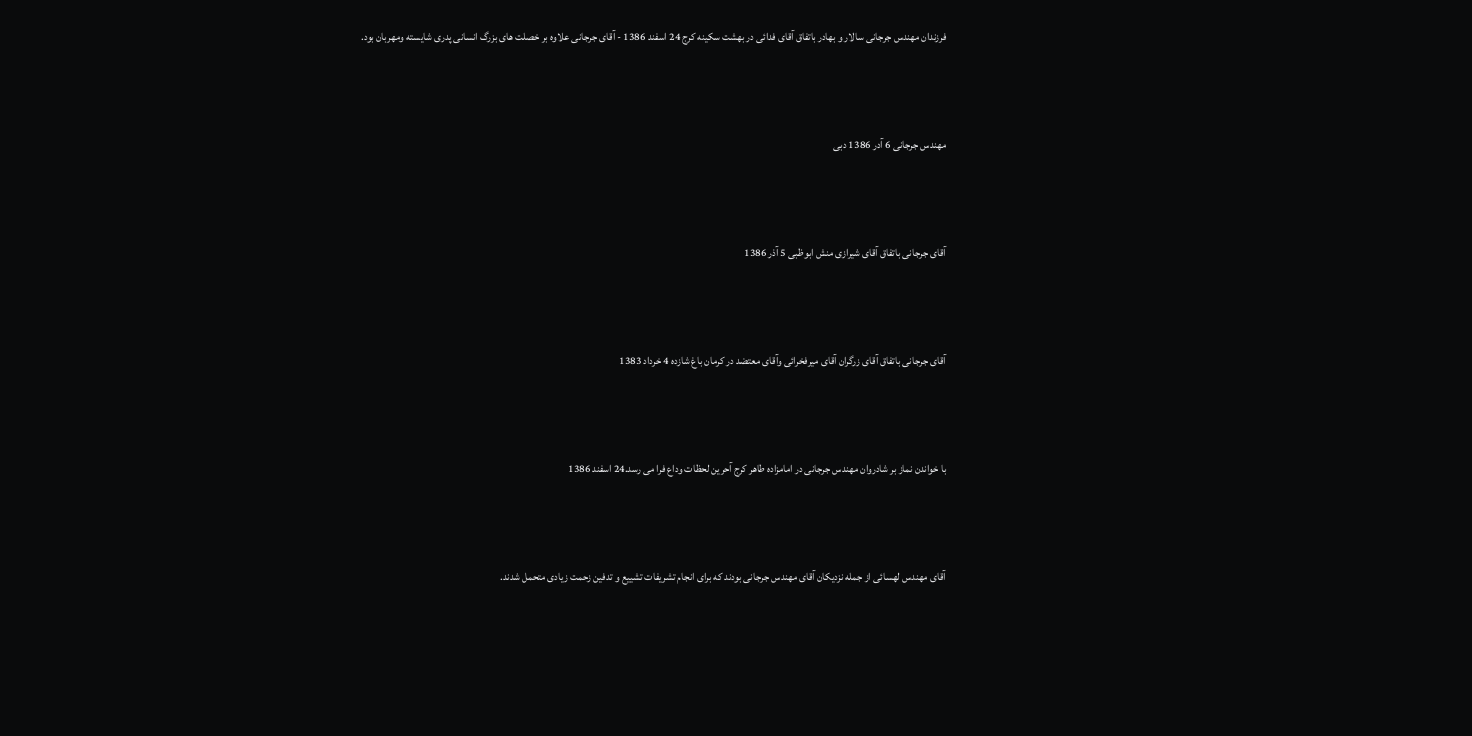فرزندان مهندس جرجانی سالار و بهادر باتفاق آقای فدائی در بهشت سکینه کرج 24 اسفند 1386 - آقای جرجانی علاوه بر خصلت های بزرگ انسانی پدری شایسته ومهربان بود.





مهندس جرجانی 6 آدر 1386 دبی





آقای جرجانی باتفاق آقای شیرازی منش ابوظبی 5 آذر 1386





آقای جرجانی باتفاق آقای زرگران آقای میرفخرائی وآقای معتضد در کرمان باغ شازده 4 خرداد 1383





با خواندن نماز بر شادروان مهندس جرجانی در امامزاده طاهر کرج آحرین لحظات وداع فرا می رسد.24 اسفند 1386





آقای مهندس لهسائی از جمله نزدیکان آقای مهندس جرجانی بودند که برای انجام تشریفات تشییع و تدفین زحمت زیادی متحمل شدند.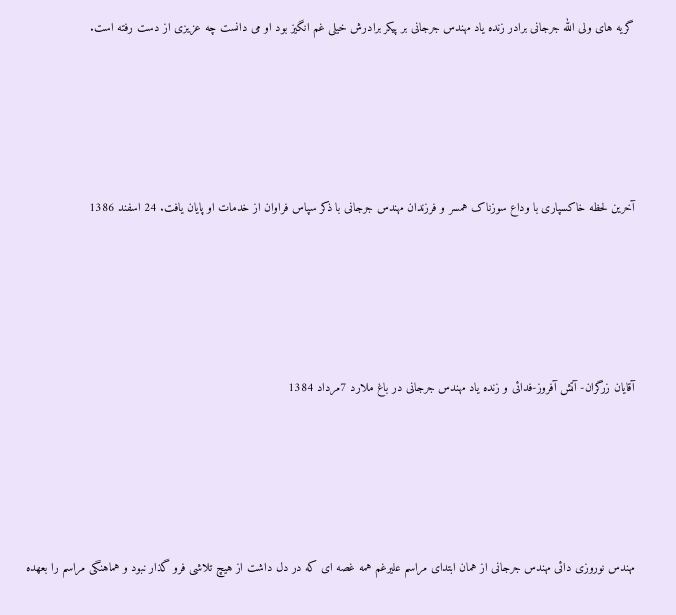گریه های ولی الله جرجانی برادر زنده یاد مهندس جرجانی بر پیکر برادرش خیلی غم انگیز بود او می دانست چه عزیزی از دست رفته است.





آخرین لحظه خاکسپاری با وداع سوزناک همسر و فرزندان مهندس جرجانی با ذکر سپاس فراوان از خدمات او پایان یافت. 24 اسفند 1386





آقایان زرگران- آتش آفروز-فدائی و زنده یاد مهندس جرجانی در باغ ملارد 7مرداد 1384





مهندس نوروزی دائی مهندس جرجانی از همان ابتدای مراسم علیرغم همه غصه ای که در دل داشت از هیچ تلاشی فرو گذار نبود و هماهنگی مراسم را بعهده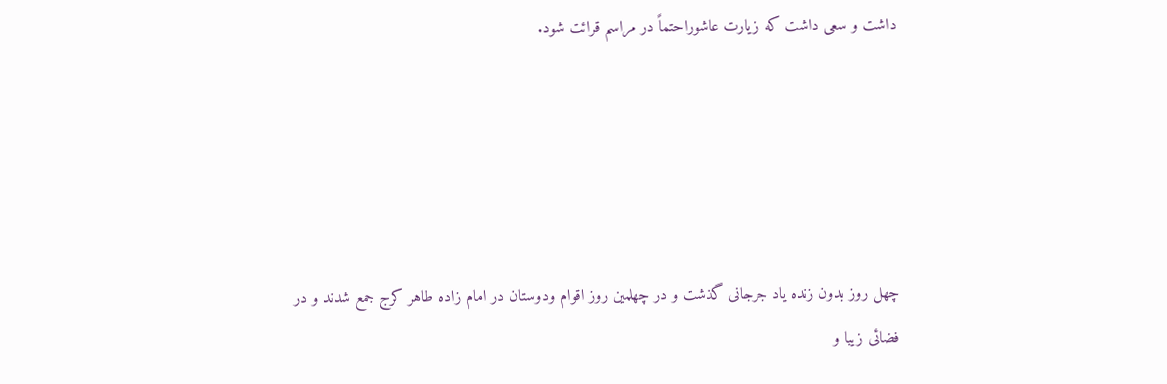داشت و سعی داشت که زیارت عاشوراحتماً در مراسم قرائت شود.





چهل روز بدون زنده یاد جرجانی گذشت و در چهلمین روز اقوام ودوستان در امام زاده طاهر کرج جمع شدند و در فضائی زیبا و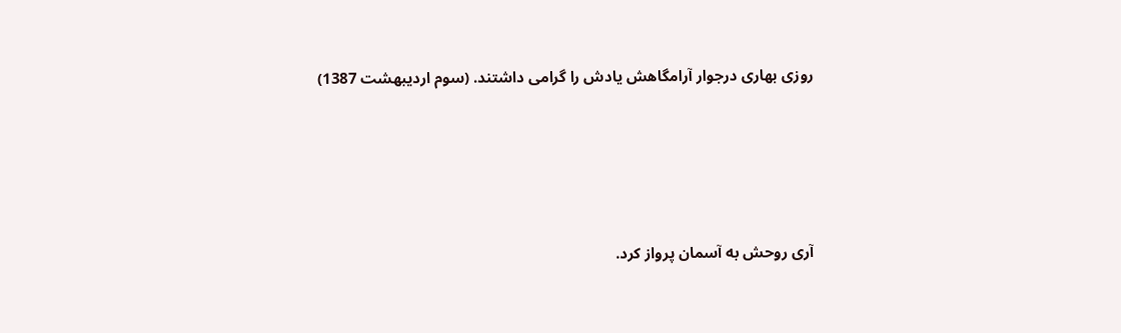روزی بهاری درجوار آرامگاهش یادش را گرامی داشتند. (سوم اردیبهشت 1387)





آری روحش به آسمان پرواز کرد.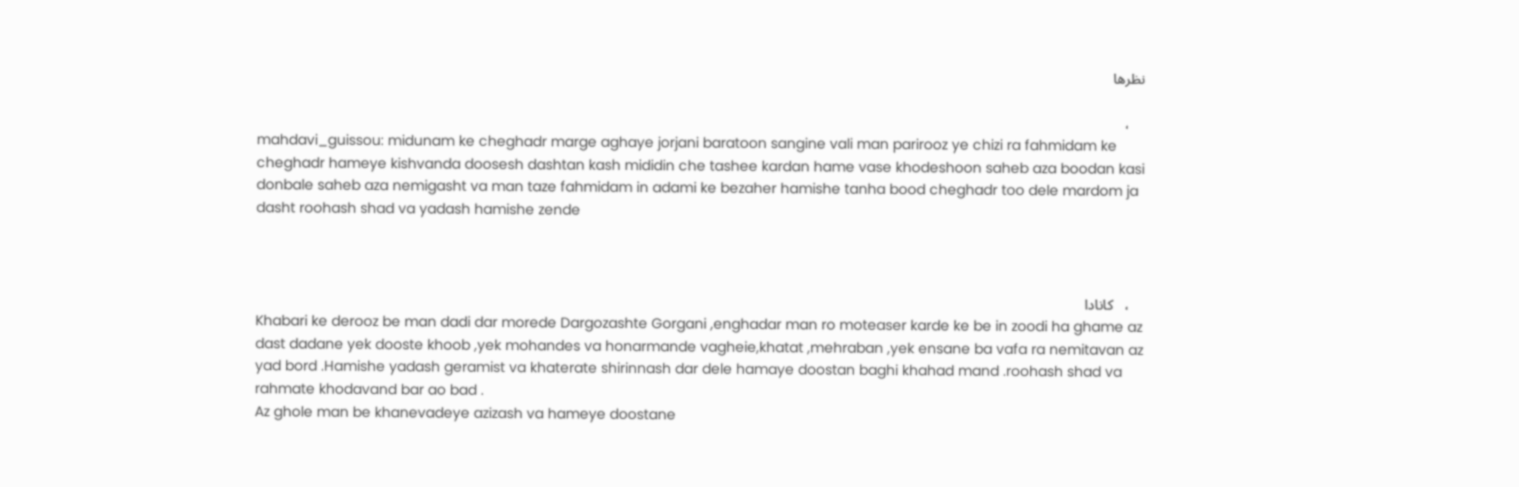نظرها

    ،
mahdavi_guissou: midunam ke cheghadr marge aghaye jorjani baratoon sangine vali man parirooz ye chizi ra fahmidam ke cheghadr hameye kishvanda doosesh dashtan kash mididin che tashee kardan hame vase khodeshoon saheb aza boodan kasi donbale saheb aza nemigasht va man taze fahmidam in adami ke bezaher hamishe tanha bood cheghadr too dele mardom ja dasht roohash shad va yadash hamishe zende



    ،   کانادا
Khabari ke derooz be man dadi dar morede Dargozashte Gorgani ,enghadar man ro moteaser karde ke be in zoodi ha ghame az dast dadane yek dooste khoob ,yek mohandes va honarmande vagheie,khatat ,mehraban ,yek ensane ba vafa ra nemitavan az yad bord .Hamishe yadash geramist va khaterate shirinnash dar dele hamaye doostan baghi khahad mand .roohash shad va rahmate khodavand bar ao bad .
Az ghole man be khanevadeye azizash va hameye doostane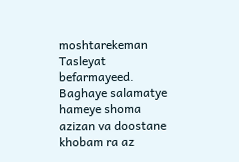moshtarekeman Tasleyat befarmayeed.
Baghaye salamatye hameye shoma azizan va doostane khobam ra az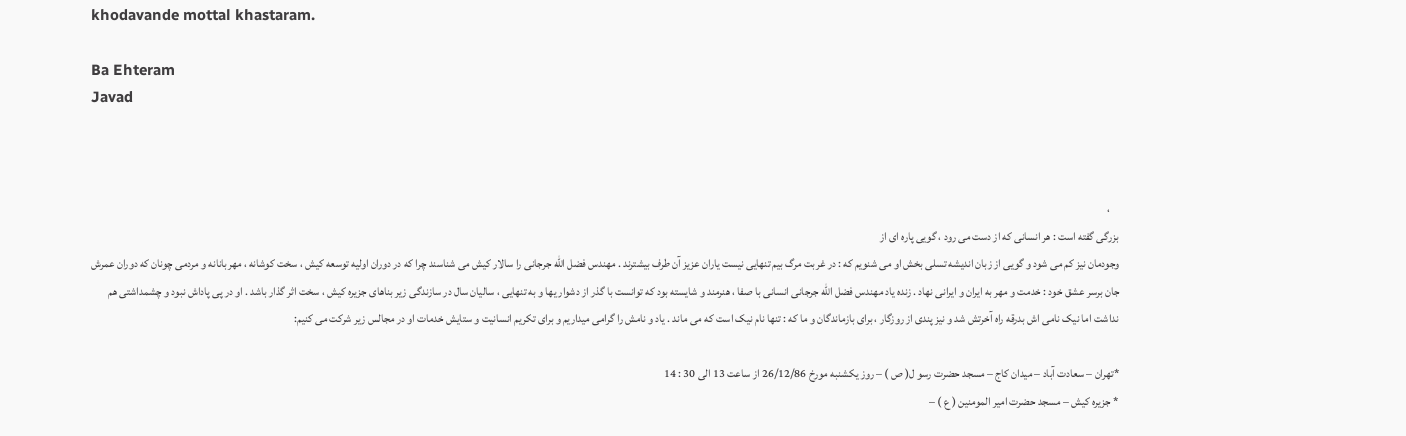khodavande mottal khastaram.

Ba Ehteram
Javad



    ،
بزرگی گفته است : هر انسانی که از دست می رود ، گویی پاره ای از
وجودمان نیز کم می شود و گویی از زبان اندیشه تسلی بخش او می شنویم که : در غربت مرگ بیم تنهایی نیست یاران عزیز آن طرف بیشترند . مهندس فضل الله جرجانی را سالار کیش می شناسند چرا که در دوران اولیه توسعه کیش ، سخت کوشانه ، مهربانانه و مردمی چونان که دوران عمرش جان برسر عشق خود : خدمت و مهر به ایران و ایرانی نهاد . زنده یاد مهندس فضل الله جرجانی انسانی با صفا ، هنرمند و شایسته بود که توانست با گذر از دشوار یها و به تنهایی ، سالیان سال در سازندگی زیر بناهای جزیره کیش ، سخت اثر گذار باشد . او در پی پاداش نبود و چشمداشتی هم نداشت اما نیک نامی اش بدرقه راه آخرتش شد و نیز پندی از روزگار ، برای بازماندگان و ما که : تنها نام نیک است که می ماند . یاد و نامش را گرامی میداریم و برای تکریم انسانیت و ستایش خدمات او در مجالس زیر شرکت می کنیم:

*تهران – سعادت آباد – میدان کاج – مسجد حضرت رسو ل( ص ) – روز یکشنبه مورخ 26/12/86 از ساعت 13 الی 30 : 14
* جزیره کیش – مسجد حضرت امیر المومنین ( ع ) –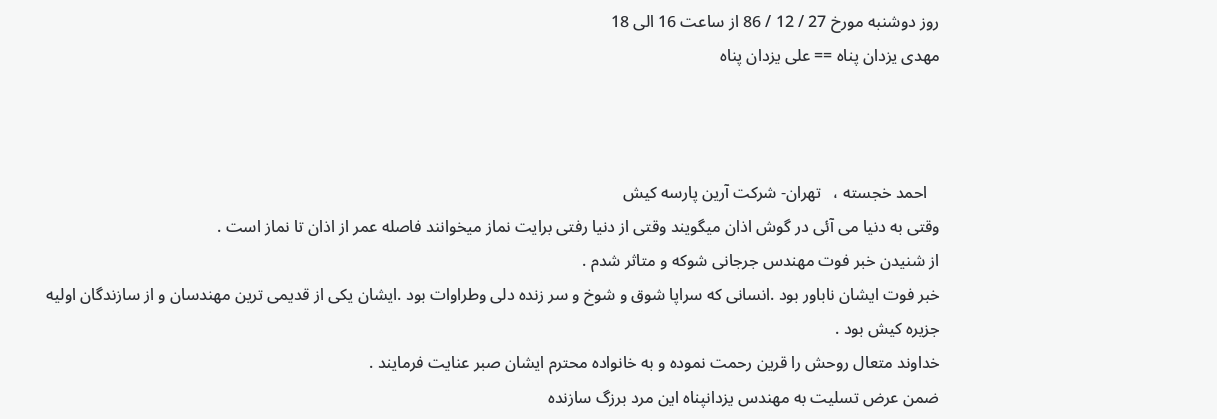روز دوشنبه مورخ 27 / 12 / 86 از ساعت 16 الی 18
مهدی یزدان پناه == علی یزدان پناه



   احمد خجسته ،   تهران- شرکت آرین پارسه کیش
وقتی به دنیا می آئی در گوش اذان میگویند وقتی از دنیا رفتی برایت نماز میخوانند فاصله عمر از اذان تا نماز است .
از شنیدن خبر فوت مهندس جرجانی شوکه و متاثر شدم .
خبر فوت ایشان ناباور بود .انسانی که سراپا شوق و شوخ و سر زنده دلی وطراوات بود .ایشان یکی از قدیمی ترین مهندسان و از سازندگان اولیه جزیره کیش بود .
خداوند متعال روحش را قرین رحمت نموده و به خانواده محترم ایشان صبر عنایت فرمایند .
ضمن عرض تسلیت به مهندس یزدانپناه این مرد برزگ سازنده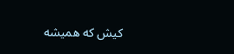کیش که همیشه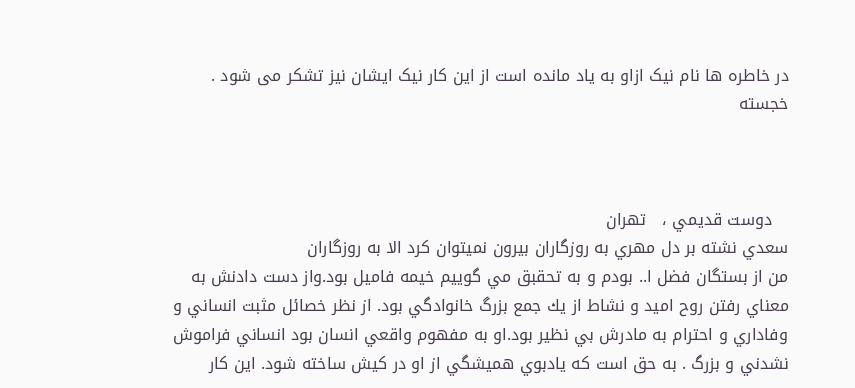در خاطره ها نام نیک ازاو به یاد مانده است از این کار نیک ایشان نیز تشکر می شود .
خجسته



   دوست قديمي ،   تهران
سعدي نشته بر دل مهري به روزگاران بيرون نميتوان كرد الا به روزگاران
من از بستگان فضل ا.. بودم و به تحقبق مي گوييم خيمه فاميل بود.واز دست دادنش به معناي رفتن روح اميد و نشاط از يك جمع بزرگ خانوادگي بود. از نظر خصائل مثبت انساني و وفاداري و احترام به مادرش بي نظير بود.او به مفهوم واقعي انسان بود انساني فراموش نشدني و بزرگ . به حق است كه يادبوي هميشگي از او در كيش ساخته شود. اين كار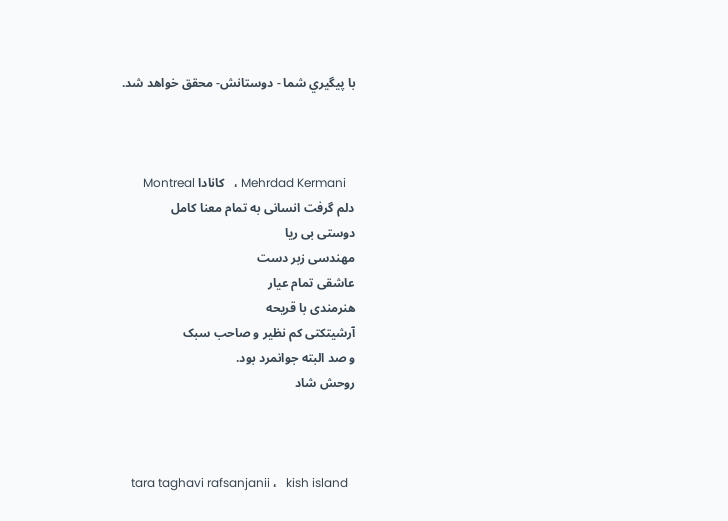با پيگيري شما - دوستانش- محقق خواهد شد.



   Mehrdad Kermani ،   کانادا Montreal
دلم گرفت انسانی به تمام معنا کامل
دوستی بی ريا
مهندسی زبر دست
عاشقی تمام عيار
هنرمندی با قريحه
آرشيتکتی کم نظير و صاحب سبک
و صد البته جوانمرد بود.
روحش شاد



   tara taghavi rafsanjanii ،   kish island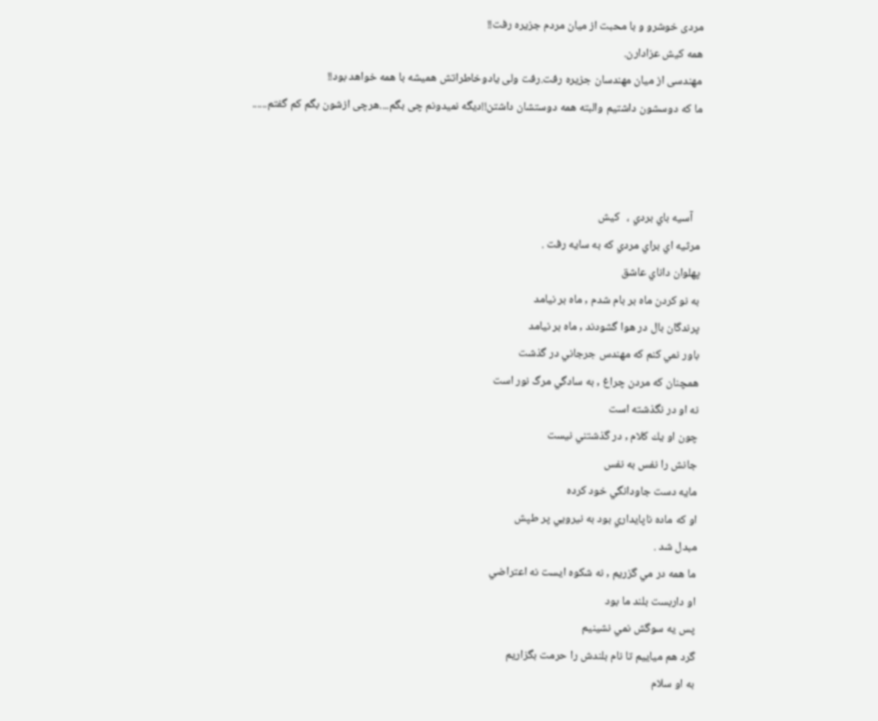مردی خوشرو و با محبت از ميان مردم جزيره رفت!!
همه کيش عزادارن.
مهندسی از ميان مهندسان جزيره رفت.رفت ولی يادوخاطراتش هميشه با همه خواهد بود!!
ما که دوسشون داشتیم والبته همه دوستشان داشتن!!دیگه نمیدونم چی بگم....هرچی ازشون بگم کم گفتم......



   آسيه باي بردي ،   كيش
مرثيه اي براي مردي كه به سايه رفت .
پهلوان داناي عاشق
به نو كردن ماه بر بام شدم , ماه بر نيامد
پرندگان بال در هوا گشودند , ماه بر نيامد
باور نمي كنم كه مهندس جرجاني در گذشت
همچنان كه مردن چراغ , به سادگي مرگ نور است
نه او در نگذشته است
چون او يك كلام , در گذشتني نيست
جانش را نفس به نفس
مايه دست جاودانگي خود كرده
او كه ماده ناپايداري بود به نيرويي پر طپش
مبدل شد .
ما همه در مي گزريم , نه شكوه ايست نه اعتراضي
او داربست بلند ما بود
پس يه سوگش نمي نشينيم
گرد هم مياييم تا نام بلندش را حرمت بگزاريم
به او سلام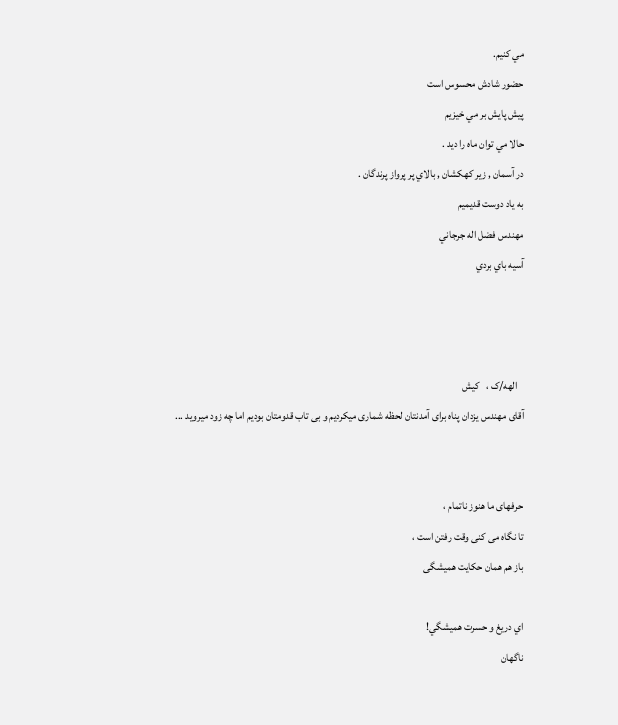مي كنيم.
حضور شادش محسوس است
پيش پايش بر مي خيزيم
حالا مي توان ماه را ديد .
در آسمان , زير كهكشان , بالاي پر پرواز پرندگان .
به ياد دوست قديميم
مهندس فضل اله جرجاني
آسيه باي بردي



   الهه/ک ،   کیش
آقای مهندس یزدان پناه برای آمدنتان لحظه شماری میکردیم و بی تاب قدومتان بودیم اما چه زود میروید ...


حرفهای ما هنوز ناتمام ،
تا نگاه می کنی وقت رفتن است ،
باز هم همان حکایت همیشگی

اي دريغ و حسرت هميشگي!
ناگهان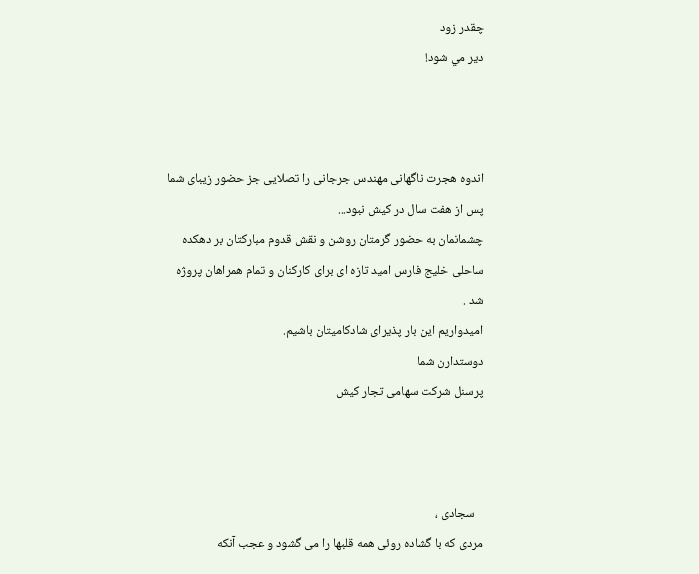چقدر زود
دير مي شود!



اندوه هجرت ناگهانی مهندس جرجانی را تصلایی جز حضور زيبای شما پس از هفت سال در کيش نبود...
چشمانمان به حضور گرمتان روشن و نقش قدوم مبارکتان بر دهکده ساحلی خلیج فارس امید تازه ای برای کارکنان و تمام همراهان پروژه شد .
امیدواریم این بار پذیرای شادکامیتان باشیم.
دوستدارن شما
پرسنل شرکت سهامی تجار کيش



   سجادی ،
مردی که با گشاده روئی همه قلبها را می گشود و عجب آنکه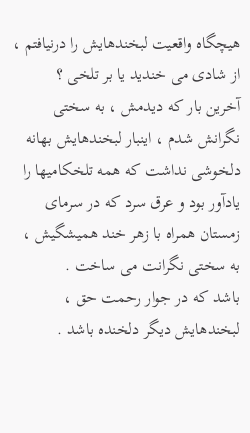هیچگاه واقعیت لبخندهایش را درنیافتم ، از شادی می خندید یا بر تلخی ؟
آخرین بار که دیدمش ، به سختی نگرانش شدم ، اینبار لبخندهایش بهانه دلخوشی نداشت که همه تلخکامیها را یادآور بود و عرق سرد که در سرمای زمستان همراه با زهر خند همیشگیش ، به سختی نگرانت می ساخت .
باشد که در جوار رحمت حق ، لبخندهایش دیگر دلخنده باشد .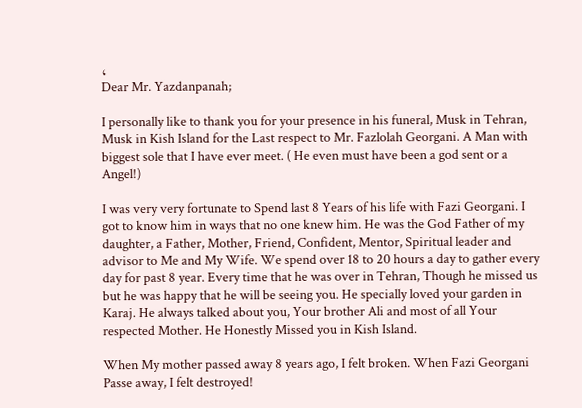،
Dear Mr. Yazdanpanah;

I personally like to thank you for your presence in his funeral, Musk in Tehran, Musk in Kish Island for the Last respect to Mr. Fazlolah Georgani. A Man with biggest sole that I have ever meet. ( He even must have been a god sent or a Angel!)

I was very very fortunate to Spend last 8 Years of his life with Fazi Georgani. I got to know him in ways that no one knew him. He was the God Father of my daughter, a Father, Mother, Friend, Confident, Mentor, Spiritual leader and advisor to Me and My Wife. We spend over 18 to 20 hours a day to gather every day for past 8 year. Every time that he was over in Tehran, Though he missed us but he was happy that he will be seeing you. He specially loved your garden in Karaj. He always talked about you, Your brother Ali and most of all Your respected Mother. He Honestly Missed you in Kish Island.

When My mother passed away 8 years ago, I felt broken. When Fazi Georgani Passe away, I felt destroyed!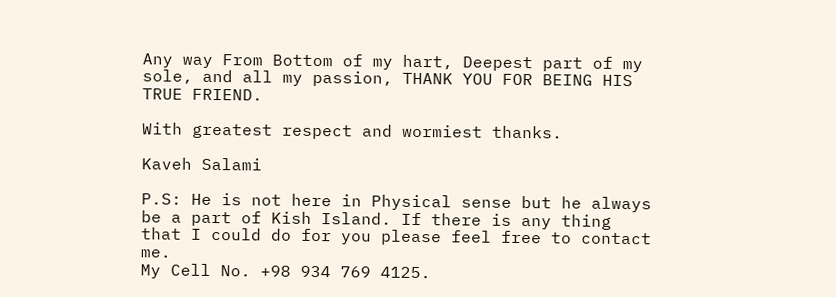Any way From Bottom of my hart, Deepest part of my sole, and all my passion, THANK YOU FOR BEING HIS TRUE FRIEND.

With greatest respect and wormiest thanks.

Kaveh Salami

P.S: He is not here in Physical sense but he always be a part of Kish Island. If there is any thing that I could do for you please feel free to contact me.
My Cell No. +98 934 769 4125.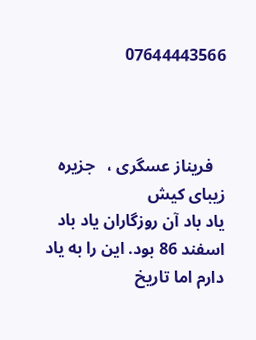07644443566



   فریناز عسگری ،   جزیره زیبای کیش
یاد باد آن روزگاران یاد باد
اسفند 86 بود. این را به یاد دارم اما تاریخ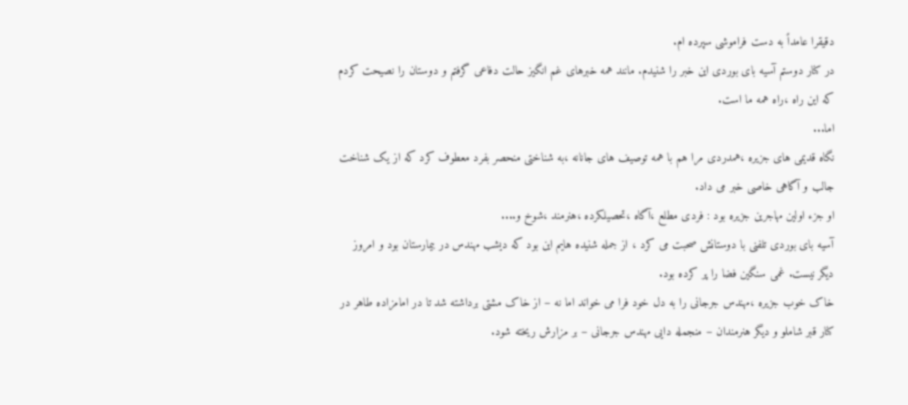دقیقرا عامداً به دست فراموشی سپرده ام.
در کنار دوستم آسیه بای بوردی این خبر را شنیدم. مانند همه خبرهای غم انگیز حالت دفاعی گرفتم و دوستان را نصیحت کردم که این راه ،راه همه ما است.
اما...
نگاه قدیمی های جزیره ،همدردی مرا هم با همه توصیف های جانانه ،به شناختی منحصر بفرد معطوف کرد که از یک شناخت جالب و آگاهی خاصی خبر می داد.
او جزء اولین مهاجرین جزیره بود : فردی مطلع ،آگاه ،تحصیلکرده ،هنرمند ،شوخ و....
آسیه بای بوردی تلفنی با دوستانش صحبت می کرد ، از جمله شنیده هایم این بود که دیشب مهندس در بیمارستان بود و امروز دیگر نیست. غمی سنگین فضا را پر کرده بود.
خاک خوب جزیره ،مهندس جرجانی را به دل خود فرا می خواند اما نه – از خاک مشتی برداشته شد تا در امامزاده طاهر در کنار قبر شاملو و دیگر هنرمندان – منجمله دایی مهندس جرجانی – بر مزارش ریخته شود.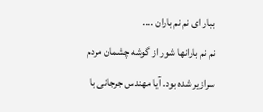ببار ای نم نم باران ....
نم نم بارانها شور از گوشه چشمان مردم سرازیر شده بود. آیا مهندس جرجانی با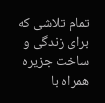تمام تلاشی که برای زندگی و ساخت جزیره همراه با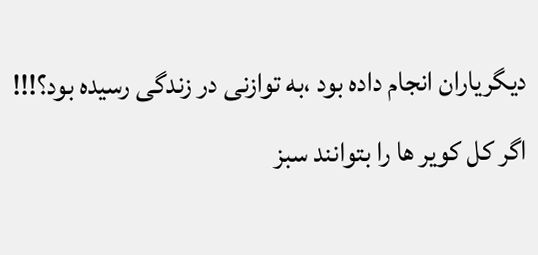دیگریاران انجام داده بود ،به توازنی در زندگی رسیده بود؟!!!
اگر کل کویر ها را بتوانند سبز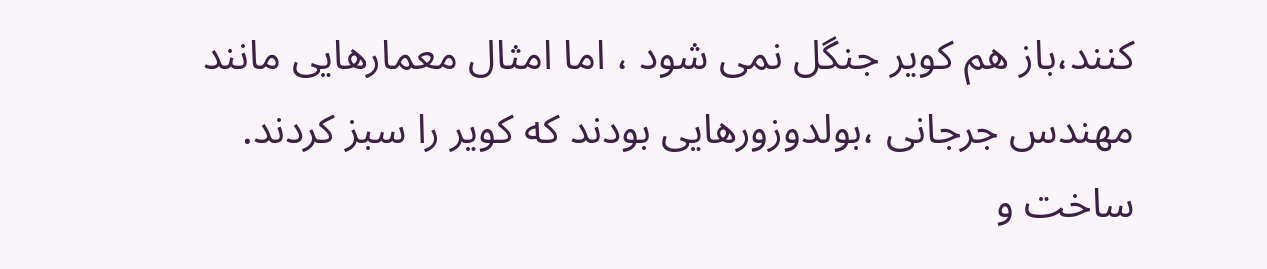کنند،باز هم کویر جنگل نمی شود ، اما امثال معمارهایی مانند مهندس جرجانی ،بولدوزورهایی بودند که کویر را سبز کردند.
ساخت و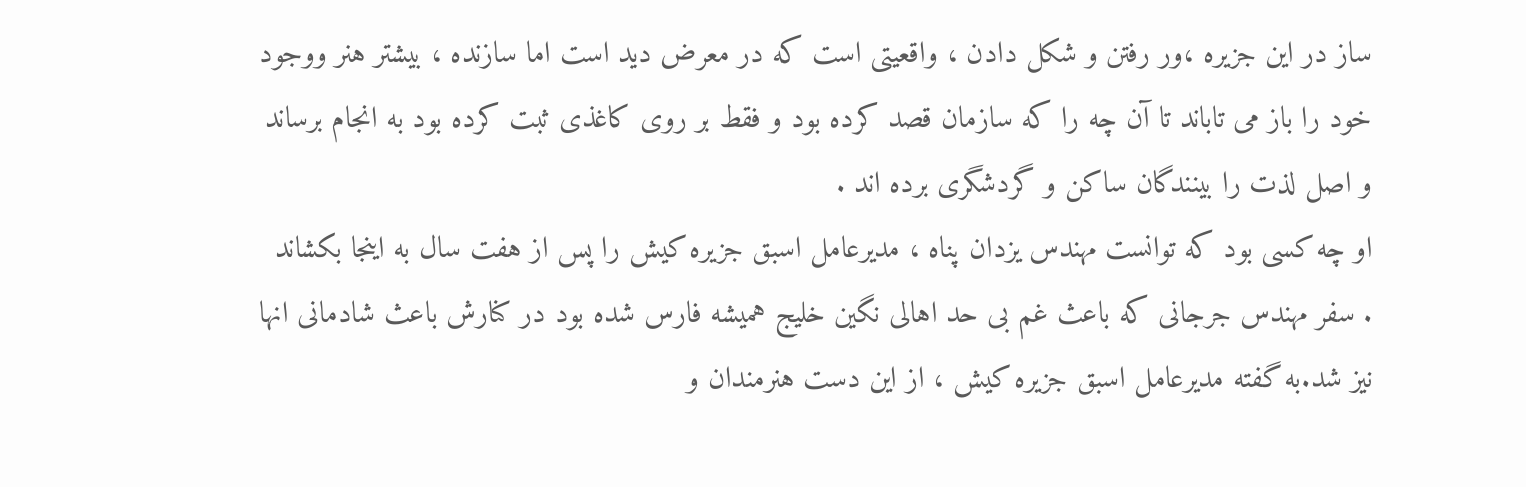ساز در این جزیره ،ور رفتن و شکل دادن ، واقعیتی است که در معرض دید است اما سازنده ، بیشتر هنر ووجود خود را باز می تاباند تا آن چه را که سازمان قصد کرده بود و فقط بر روی کاغذی ثبت کرده بود به انجام برساند و اصل لذت را بینندگان ساکن و گردشگری برده اند .
او چه کسی بود که توانست مهندس یزدان پناه ، مدیرعامل اسبق جزیره کیش را پس از هفت سال به اینجا بکشاند . سفر مهندس جرجانی که باعث غم بی حد اهالی نگین خلیج همیشه فارس شده بود در کنارش باعث شادمانی انها نیز شد.به گفته مدیرعامل اسبق جزیره کیش ، از این دست هنرمندان و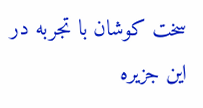سخت کوشان با تجربه در این جزیره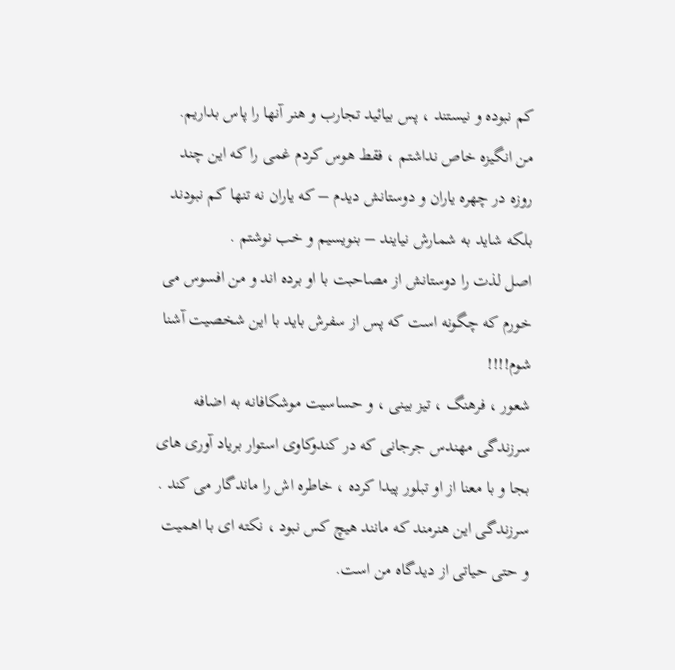کم نبوده و نیستند ، پس بیائید تجارب و هنر آنها را پاس بداریم.
من انگیزه خاص نداشتم ، فقط هوس کردم غمی را که این چند روزه در چهره یاران و دوستانش دیدم – که یاران نه تنها کم نبودند بلکه شاید به شمارش نیایند – بنویسیم و خب نوشتم .
اصل لذت را دوستانش از مصاحبت با او برده اند و من افسوس می خورم که چگونه است که پس از سفرش باید با این شخصیت آشنا شوم!!!!
شعور ، فرهنگ ، تیز بینی ، و حساسیت موشکافانه به اضافه سرزندگی مهندس جرجانی که در کندوکاوی استوار بریاد آوری های بجا و با معنا از او تبلور پیدا کرده ، خاطره اش را ماندگار می کند .
سرزندگی این هنرمند که مانند هیچ کس نبود ، نکته ای با اهمیت و حتی حیاتی از دیدگاه من است.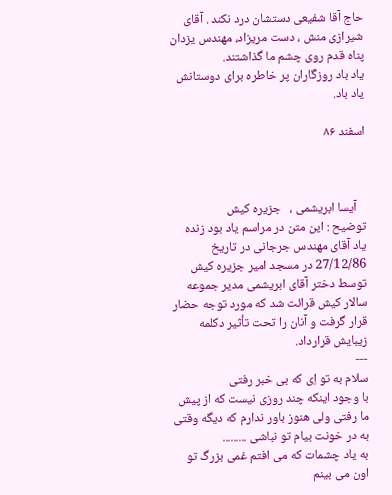حاج آقا شفیعی دستشان درد نکند . آقای شیرازی منش ، دست مریزاد، مهندس یزدان پناه قدم روی چشم ما گذاشتند.
یاد باد روزگاران پر خاطره برای دوستانش یاد باد.

اسفند ۸۶



   آیسا ابریشمی ،   جزیره کیش
توضیح : این متن در مراسم یاد بود زنده یاد آقای مهندس جرجانی در تاریخ 27/12/86 در مسجد امیر جزیره کیش توسط دختر آقای ابریشمی مدیر جموعه سالار کیش قرائت شد که مورد توجه حضار قرار گرفت و آنان را تحت تأثیر دکلمه زیبایش قرارداد.
---
سلام به تو اِی که بی خبر رفتی
با وجود اینکه چند روزی نیست که از پیش ما رفتی ولی هنوز باور ندارم که دیگه وقتی به در خونت بیام تو نباشی .........
به یاد چشمات که می افتم غمی بزرگ تو اون می بینم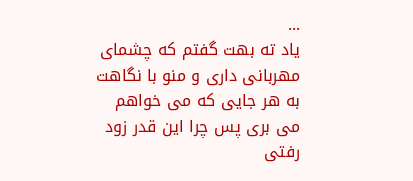...
یاد ته بهت گفتم که چشمای مهربانی داری و منو با نگاهت به هر جایی که می خواهم می بری پس چرا این قدر زود رفتی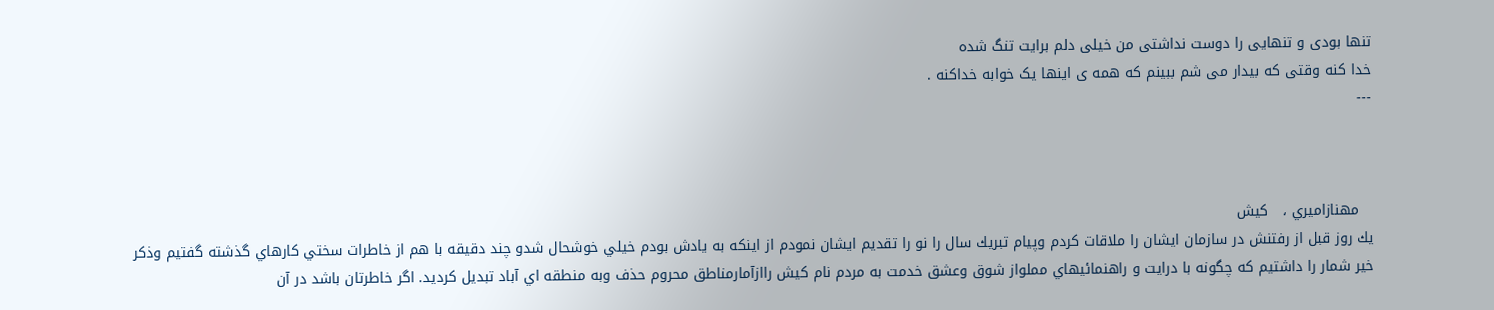تنها بودی و تنهایی را دوست نداشتی من خیلی دلم برایت تنگ شده
خدا کنه وقتی که بیدار می شم ببینم که همه ی اینها یک خوابه خداکنه .
---



   مهنازاميري ،   كيش
يك روز قبل از رفتنش در سازمان ايشان را ملاقات كردم وپيام تبريك سال را نو را تقديم ايشان نمودم از اينكه به يادش بودم خيلي خوشحال شدو چند دقيقه با هم از خاطرات سختي كارهاي گذشته گفتيم وذكر خير شمار را داشتيم كه چگونه با درايت و راهنمائيهاي مملواز شوق وعشق خدمت به مردم نام كيش راازآمارمناطق محروم حذف وبه منطقه اي آباد تبديل كرديد. اگر خاطرتان باشد در آن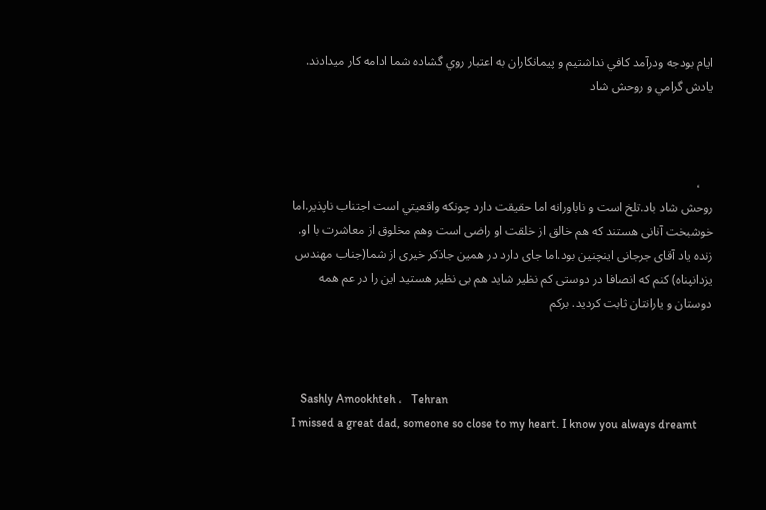ايام بودجه ودرآمد كافي نداشتيم و پيمانكاران به اعتبار روي گشاده شما ادامه كار ميدادند.
يادش گرامي و روحش شاد



    ،
روحش شاد باد.تلخ است و ناباورانه اما حقيقت دارد چونکه واقعيتي است اجتناب ناپذير.اما خوشبخت آنانی هستند که هم خالق از خلقت او راضی است وهم مخلوق از معاشرت با او. زنده ياد آقای جرجانی اينچنين بود.اما جای دارد در همين جاذکر خيری از شما(جناب مهندس يزدانپناه) کنم که انصافا در دوستی کم نظير شايد هم بی نظير هستيد اين را در عم همه دوستان و يارانتان ثابت کرديد. برکم



   Sashly Amookhteh ،   Tehran
I missed a great dad, someone so close to my heart. I know you always dreamt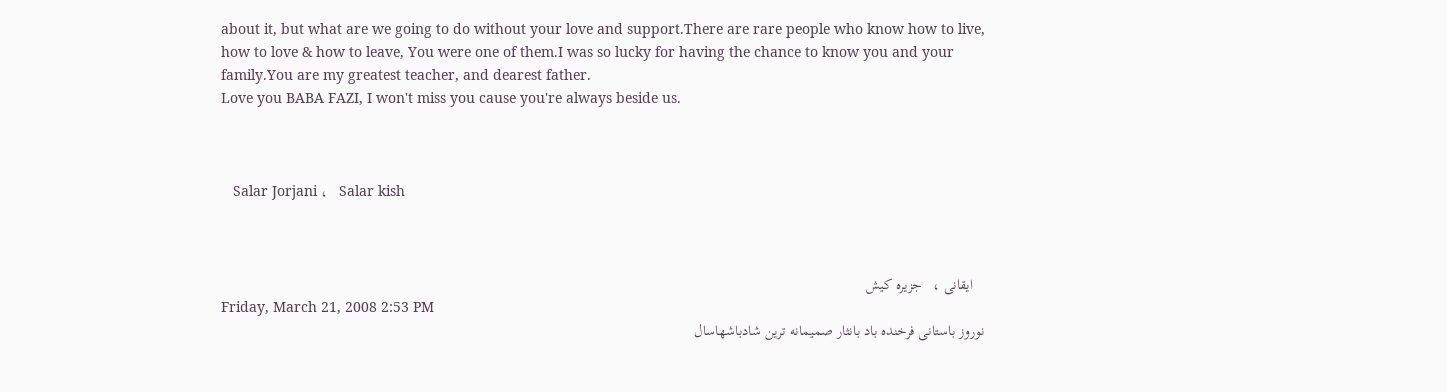about it, but what are we going to do without your love and support.There are rare people who know how to live, how to love & how to leave, You were one of them.I was so lucky for having the chance to know you and your family.You are my greatest teacher, and dearest father.
Love you BABA FAZI, I won't miss you cause you're always beside us.



   Salar Jorjani ،   Salar kish



   ایقانی ،   جزیره کیش
Friday, March 21, 2008 2:53 PM
نوروز باستانی فرخنده باد بانثار صمیمانه ترین شادباشهاسال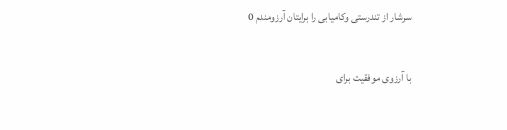سرشار از تندرستی وکامیابی را برایتان آرزومندم 0

با آرزوی موفقیت برای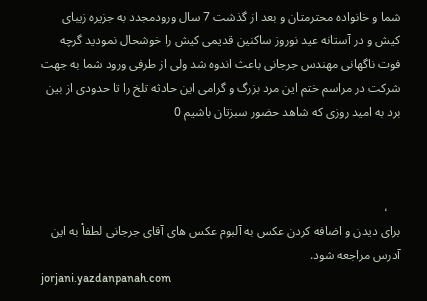شما و خانواده محترمتان و بعد از گذشت 7 سال ورودمجدد به جزیره زیبای کیش و در آستانه عید نوروز ساکنین قدیمی کیش را خوشحال نمودید گرچه فوت ناگهانی مهندس جرجانی باعث اندوه شد ولی از طرفی ورود شما به جهت شرکت در مراسم ختم این مرد بزرگ و گرامی این حادثه تلخ را تا حدودی از بین برد به امید روزی که شاهد حضور سبزتان باشیم 0



    ،
برای ديدن و اضافه کردن عکس به آلبوم عکس های آقای جرجانی لطفاْ به این آدرس مراجعه شود.
jorjani.yazdanpanah.com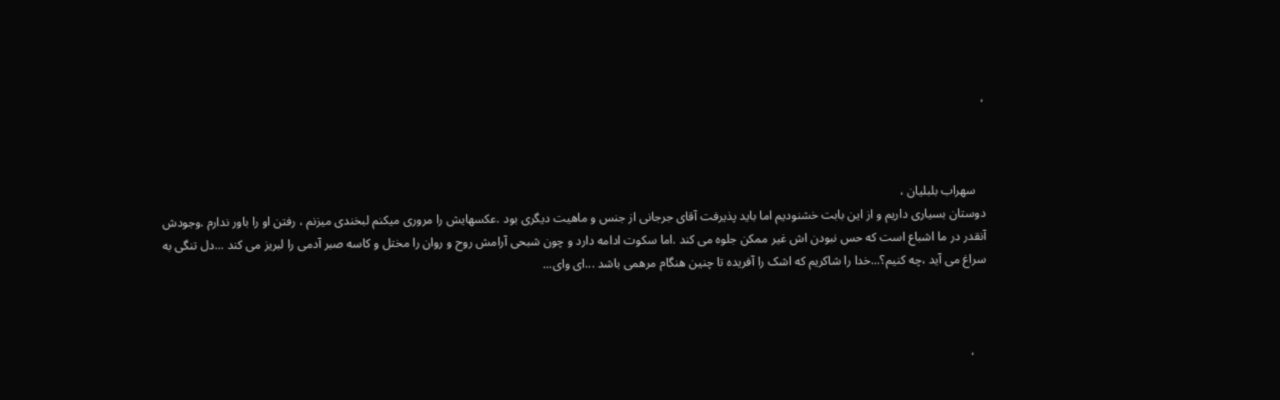،



   سهراب بلبلیان ،
دوستان بسیاری داریم و از این بابت خشنودیم اما باید پذیرفت آقای جرجانی از جنس و ماهیت دیگری بود .عکسهایش را مروری میکنم لبخندی میزنم ، رفتن او را باور ندارم .وجودش آنقدر در ما اشباع است که حس نبودن اش غیر ممکن جلوه می کند .اما سکوت ادامه دارد و چون شبحی آرامش روح و روان را مختل و کاسه صبر آدمی را لبریز می کند ...دل تنگی به سراغ می آید ،چه کنیم؟...خدا را شاکریم که اشک را آفریده تا چنین هنگام مرهمی باشد ...ای وای...



    ،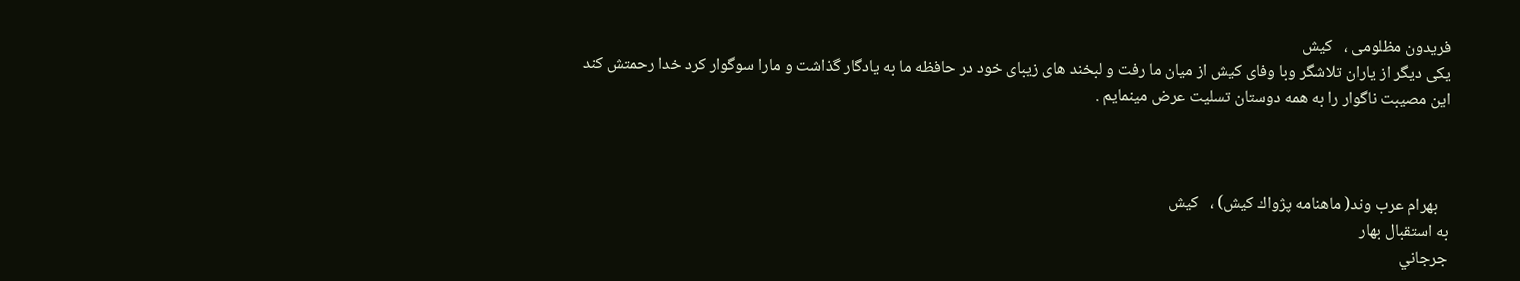فریدون مظلومی ،   کیش
يکی ديگر از ياران تلاشگر وبا وفای کيش از ميان ما رفت و لبخند های زيبای خود در حافظه ما به يادگار گذاشت و مارا سوگوار کرد خدا رحمتش کند
اين مصيبت ناگوار را به همه دوستان تسليت عرض مينمايم .



   بهرام عرب وند( ماهنامه پژواك كيش) ،   كيش
به استقبال بهار
جرجاني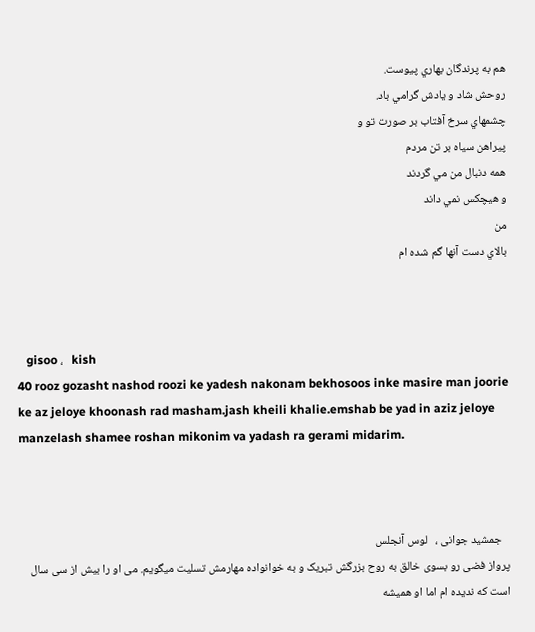هم به پرندگان بهاري پيوست.
روحش شاد و يادش گرامي باد.
چشمهاي سرخ آفتاب بر صورت تو و
پيراهن سياه بر تن مردم
همه دنبال من مي گردند
و هيچكس نمي داند
من
بالاي دست آنها گم شده ام



   gisoo ،   kish
40 rooz gozasht nashod roozi ke yadesh nakonam bekhosoos inke masire man joorie ke az jeloye khoonash rad masham.jash kheili khalie.emshab be yad in aziz jeloye manzelash shamee roshan mikonim va yadash ra gerami midarim.



   جمشید جوانی ،   لوس آنجلس
پرواز فضی رو بسوی خالق به روح بزرگش تبریک و به خوانواده مهارمش تسلیت میگویم. می او را بیش از سی سال است که ندیده ام اما او همیشه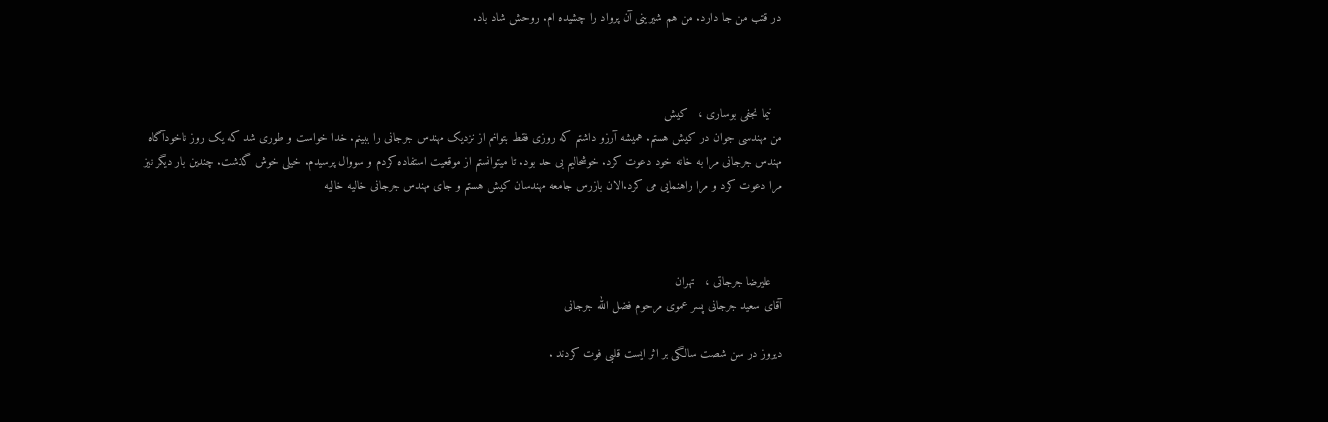در قتب من جا دارد. من هم شیرینی آن پرواد را چشیده ام. روحش شاد باد.



   نیما نجفی بوساری ،   کیش
من مهندسی جوان در کیش هستم. همیشه آرزو داشتم که روزی فقط بتوانم از نزدیک مهندس جرجانی را ببینم. خدا خواست و طوری شد که یک روز ناخودآگاه مهندس جرجانی مرا به خانه خود دعوت کرد. خوشحالیم بی حد بود. تا میتوانستم از موقعیت استفاده کردم و سووال پرسیدم. خیلی خوش گذشت. چندین بار دیگر نیز مرا دعوت کرد و مرا راهنمایی می کرد.الان بازرس جامعه مهندسان کیش هستم و جای مهندس جرجانی خالیه خالیه



   علیرضا جرجاتی ،   تهران
آقای سعید جرجانی پسر عموی مرحوم فضل الله جرجانی

دیروز در سن شصت سالگی بر اثر ایست قلبی فوت کردند .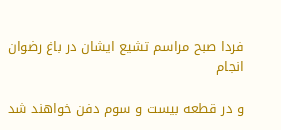فردا صبح مراسم تشیع ایشان در باغ رضوان انجام

و در قطعه بیست و سوم دفن خواهند شد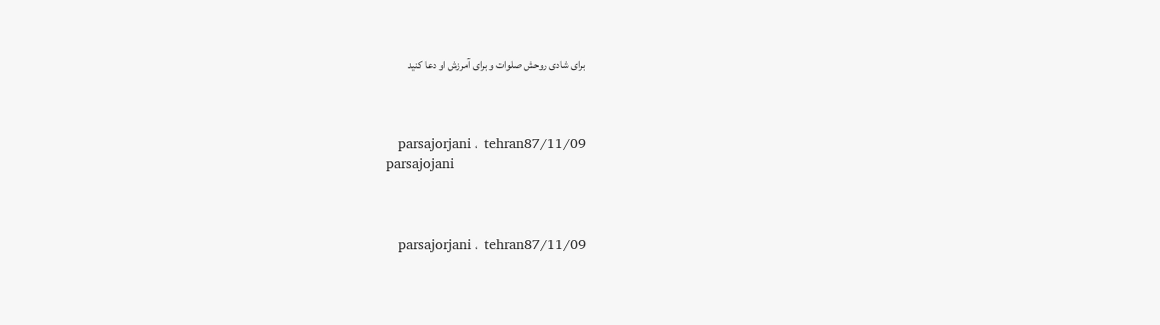برای شادی روحش صلوات و برای آمرزش او دعا کنید



   parsajorjani ،   tehran87/11/09
parsajojani



   parsajorjani ،   tehran87/11/09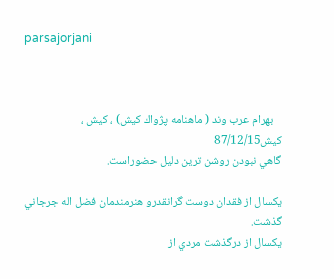parsajorjani



   بهرام عرب وند ( ماهنامه پژواك كيش) ، كيش ،   كيش87/12/15
گاهي نبودن روشن ترين دليل حضوراست.

يكسال از فقدان دوست گرانقدرو هنرمندمان فضل اله جرجاني گذشت.
يكسال از درگذشت مردي از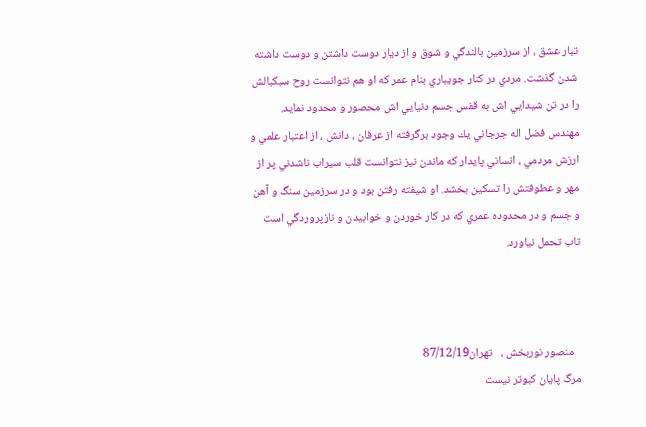تبار عشق ، از سرزمين بالندگي و شوق و از ديار دوست داشتن و دوست داشته شدن گذشت. مردي در كنار جويباري بنام عمر كه او هم نتوانست روح سبكبالش را در تن شيدايي اش به قفس جسم دنيايي اش محصور و محدود نمايد. مهندس فضل اله جرجاني يك وجود برگرفته از عرفان ، دانش ، از اعتبار علمي و ارزش مردمي ، انساني پايدار كه ماندن نيز نتوانست قلب سيراب ناشدني پر از مهر و عطوفتش را تسكين بخشد. او شيفته رفتن بود و در سرزمين سنگ و آهن و جسم و در محدوده عمري كه در كار خوردن و خوابيدن و نازپروردگي است تاب تحمل نياورد.



   منصور نوربخش ،   تهران87/12/19
مرگ پایان کبوتر نیست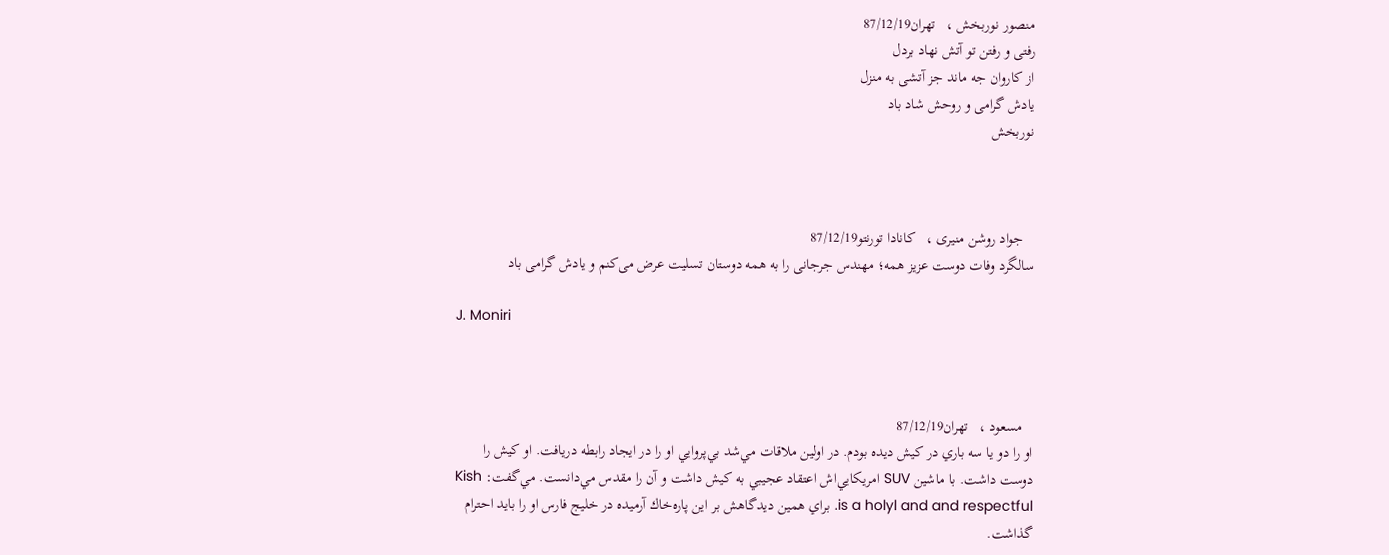منصور نوربخش ،   تهران87/12/19
رفتی و رفتن تو آتش نهاد بردل
از کاروان جه ماند جز آتشی به منزل
یادش گرامی و روحش شاد باد
نوربخش



   جواد روشن منیری ،   کانادا تورنتو87/12/19
سالگرد وفات دوست عزیز همه؛ مهندس جرجانی را به همه دوستان تسلیت عرض می‌کنم و یادش گرامی‌ با‌د

J. Moniri



   مسعود ،   تهران87/12/19
او را دو يا سه باري در كيش ديده بودم. در اولين ملاقات مي‌شد بي‌پروايي او را در ايجاد رابطه دريافت. او كيش را دوست داشت. با ماشين SUV امريكايي‌اش اعتقاد عجيبي به كيش داشت و آن را مقدس مي‌دانست. مي‌گفت: Kish is a holyl and and respectful. براي همين ديدگاهش بر اين پاره‌خاك آرميده در خليج فارس او را بايد احترام گذاشت.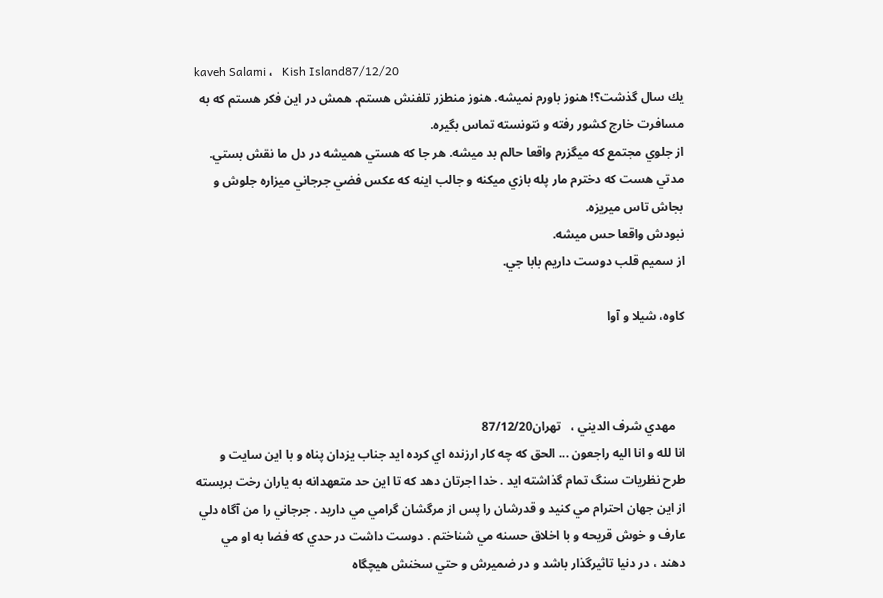kaveh Salami ،   Kish Island87/12/20
يك سال گذشت؟! هنوز باورم نميشه. هنوز منطزر تلفنش هستم. همش در اين فكر هستم كه به مسافرت خارج كشور رفته و نتونسته تماس بگيره.
از جلوي مجتمع كه ميگزرم واقعا حالم بد ميشه. هر جا كه هستي هميشه در دل ما نقش بستي.
مدتي هست كه دخترم مار پله بازي ميكنه و جالب اينه كه عكس فضي جرجاني ميزاره جلوش و بجاش تاس ميريزه.
نبودش واقعا حس ميشه.
از سميم قلب دوست داريم بابا جي.

كاوه، شيلا و آوا



   مهدي شرف الديني ،   تهران87/12/20
انا لله و انا اليه راجعون ... الحق كه چه كار ارزنده اي كرده ايد جناب يزدان پناه و با اين سايت و طرح نظريات سنگ تمام گذاشته ايد . خدا اجرتان دهد كه تا اين حد متعهدانه به ياران رخت بربسته از اين جهان احترام مي كنيد و قدرشان را پس از مرگشان گرامي مي داريد . جرجاني را من آگاه دلي عارف و خوش قريحه و با اخلاق حسنه مي شناختم . دوست داشت در حدي كه فضا به او مي دهند ، در دنيا تاثيرگذار باشد و در ضميرش و حتي سخنش هيچگاه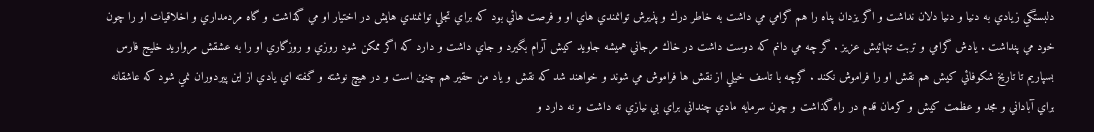دلبستگي زيادي به دنيا و دنيا دلان نداشت و اگر يزدان پناه را هم گرامي مي داشت به خاطر درك و پذيرش توانمندي هاي او و فرصت هائي بود كه براي تجلي توانمندي هايش در اختيار او مي گذاشت و گاه مردمداري و اخلاقيات او را چون خود مي پنداشت . يادش گرامي و تربت تنهائيش عزيز . گر چه مي دانم كه دوست داشت در خاك مرجاني هميشه جاويد كيش آرام بگيرد و جاي داشت و دارد كه اگر ممكن شود روزي و روزگاري او را به عشقش مرواريد خليج فارس بسپاريم تا تاريخ شكوفائي كيش هم نقش او را فراموش نكند . گرچه با تاسف خيلي از نقش ها فراموش مي شوند و خواهند شد كه نقش و ياد من حقير هم چنين است و در هيچ نوشته و گفته اي يادي از اين پيردوران نمي شود كه عاشقانه براي آباداني و مجد و عظمت كيش و كرمان قدم در راه گذاشت و چون سرمايه مادي چنداني براي بي نيازي نه داشت و نه دارد و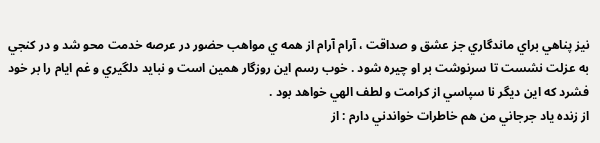نيز پناهي براي ماندگاري جز عشق و صداقت ، آرام آرام از همه ي مواهب حضور در عرصه خدمت محو شد و در كنجي به عزلت نشست تا سرنوشت بر او چيره شود . خوب رسم اين روزگار همين است و نبايد دلگيري و غم ايام را بر خود فشرد كه اين ديگر نا سپاسي از كرامت و لطف الهي خواهد بود .
از زنده ياد جرجاني من هم خاطرات خواندني دارم : از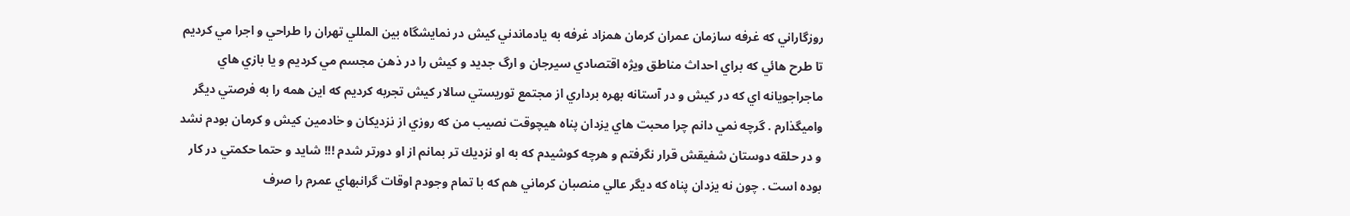روزگاراني كه غرفه سازمان عمران كرمان همزاد غرفه به يادماندني كيش در نمايشگاه بين المللي تهران را طراحي و اجرا مي كرديم تا طرح هائي كه براي احداث مناطق ويژه اقتصادي سيرجان و ارگ جديد و كيش را در ذهن مجسم مي كرديم و يا بازي هاي ماجراجويانه اي كه در كيش و در آستانه بهره برداري از مجتمع توريستي سالار كيش تجربه كرديم كه اين همه را به فرصتي ديگر واميگذارم . گرچه نمي دانم چرا محبت هاي يزدان پناه هيچوقت نصيب من كه روزي از نزديكان و خادمين كيش و كرمان بودم نشد و در حلقه دوستان شفيقش قرار نگرفتم و هرچه كوشيدم كه به او نزديك تر بمانم از او دورتر شدم !!! شايد و حتما حكمتي در كار بوده است . چون نه يزدان پناه كه ديگر عالي منصبان كرماني هم كه با تمام وجودم اوقات گرانبهاي عمرم را صرف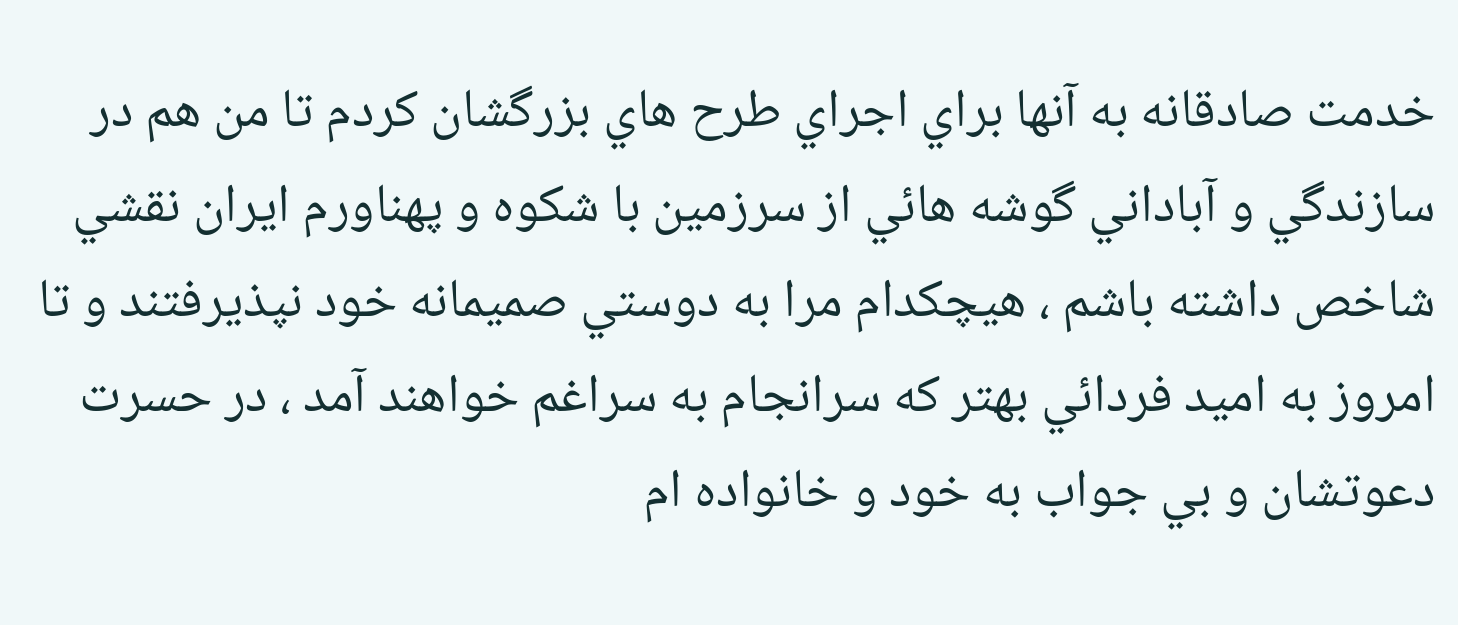خدمت صادقانه به آنها براي اجراي طرح هاي بزرگشان كردم تا من هم در سازندگي و آباداني گوشه هائي از سرزمين با شكوه و پهناورم ايران نقشي شاخص داشته باشم ، هيچكدام مرا به دوستي صميمانه خود نپذيرفتند و تا امروز به اميد فردائي بهتر كه سرانجام به سراغم خواهند آمد ، در حسرت دعوتشان و بي جواب به خود و خانواده ام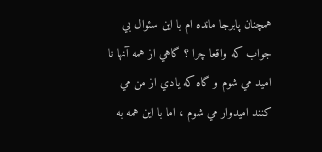همچنان پابرجا مانده ام با اين سئوال بي جواب كه واقعا چرا ؟ گاهي از همه آنها نا اميد مي شوم و گاه كه يادي از من مي كنند اميدوار مي شوم ، اما با اين همه به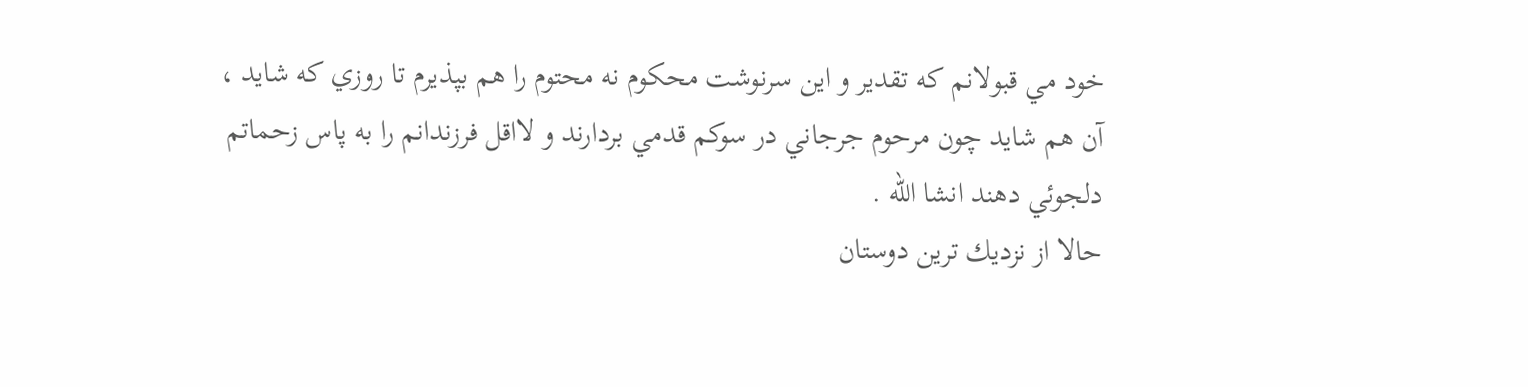خود مي قبولانم كه تقدير و اين سرنوشت محكوم نه محتوم را هم بپذيرم تا روزي كه شايد ، آن هم شايد چون مرحوم جرجاني در سوكم قدمي بردارند و لااقل فرزندانم را به پاس زحماتم دلجوئي دهند انشا الله .
حالا از نزديك ترين دوستان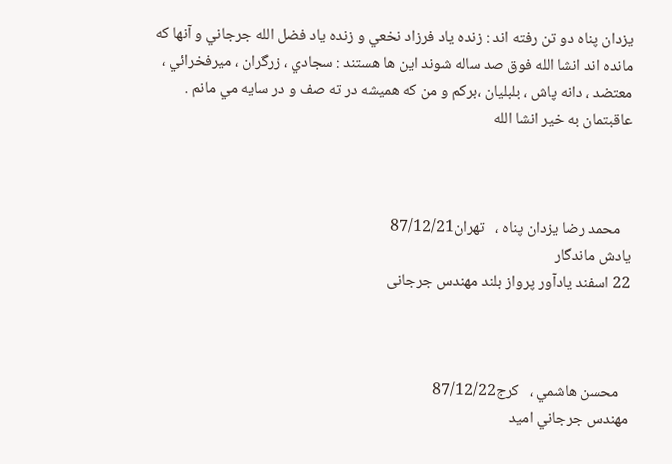يزدان پناه دو تن رفته اند : زنده ياد فرزاد نخعي و زنده ياد فضل الله جرجاني و آنها كه مانده اند انشا الله فوق صد ساله شوند اين ها هستند : سجادي ، زرگران ، ميرفخرائي ، معتضد ، دانه پاش ، بلبليان ،بركم و من كه هميشه در ته صف و در سايه مي مانم . عاقبتمان به خير انشا الله



   محمد رضا يزدان پناه ،   تهران87/12/21
یادش ماندگار
22 اسفند یادآور پرواز بلند مهندس جرجانی



   محسن هاشمي ،   كرج87/12/22
مهندس جرجاني اميد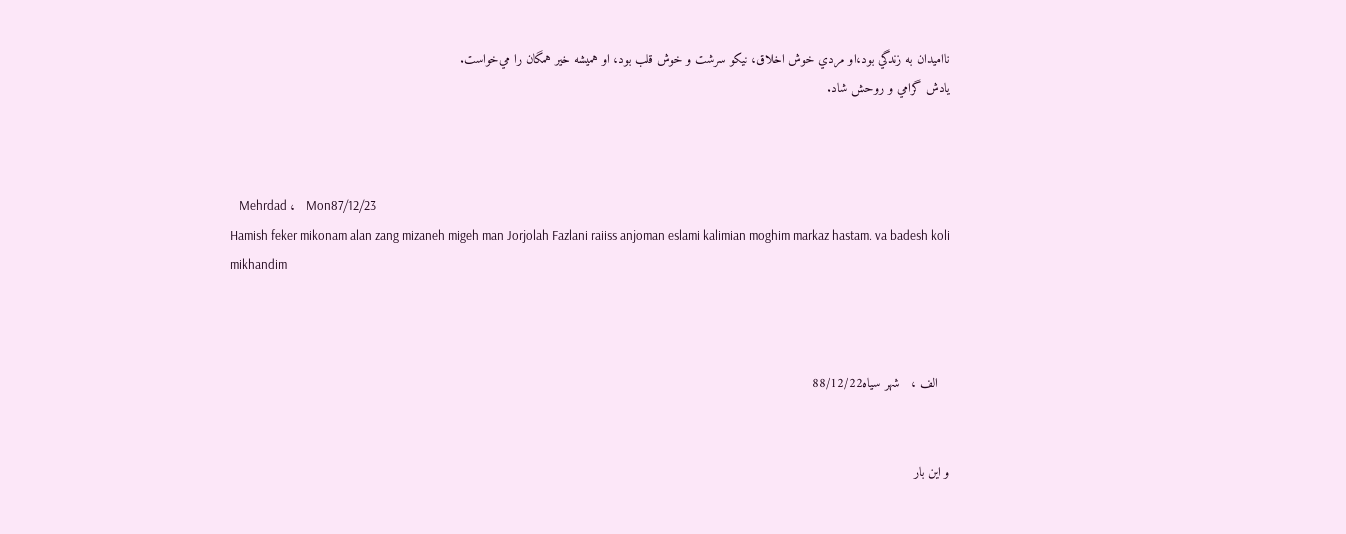نااميدان به زندگي بود،او مردي خوش اخلاق، نيكو سرشت و خوش قلب بود، او هميشه خير همگان را مي‌خواست.
يادش گرامي و روحش شاد.



   Mehrdad ،   Mon87/12/23
Hamish feker mikonam alan zang mizaneh migeh man Jorjolah Fazlani raiiss anjoman eslami kalimian moghim markaz hastam. va badesh koli mikhandim



   الف ،   شهر سياه88/12/22


و اين بار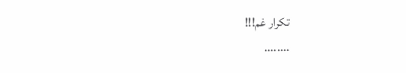تكرار غم!!!
........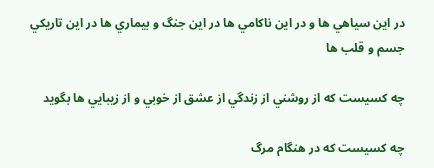در اين سياهي ها و در اين ناكامي ها در اين جنگ و بيماري ها در اين تاريكي جسم و قلب ها

چه كسيست كه از روشني از زندگي از عشق از خوبي و از زيبايي ها بگويد

چه كسيست كه در هنگام مرگ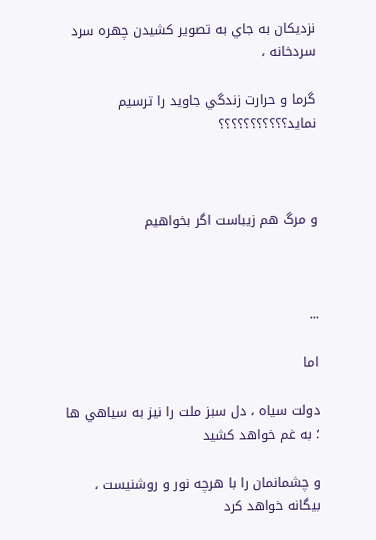نزديكان به جاي به تصوير كشيدن چهره سرد سردخانه ،

گرما و حرارت زندگي جاويد را ترسيم نمايد؟؟؟؟؟؟؟؟؟؟؟



و مرگ هم زيباست اگر بخواهيم



...

اما

دولت سياه ، دل سبز ملت را نيز به سياهي ها ؛ به غم خواهد كشيد

و چشمانمان را با هرچه نور و روشنيست ، بيگانه خواهد كرد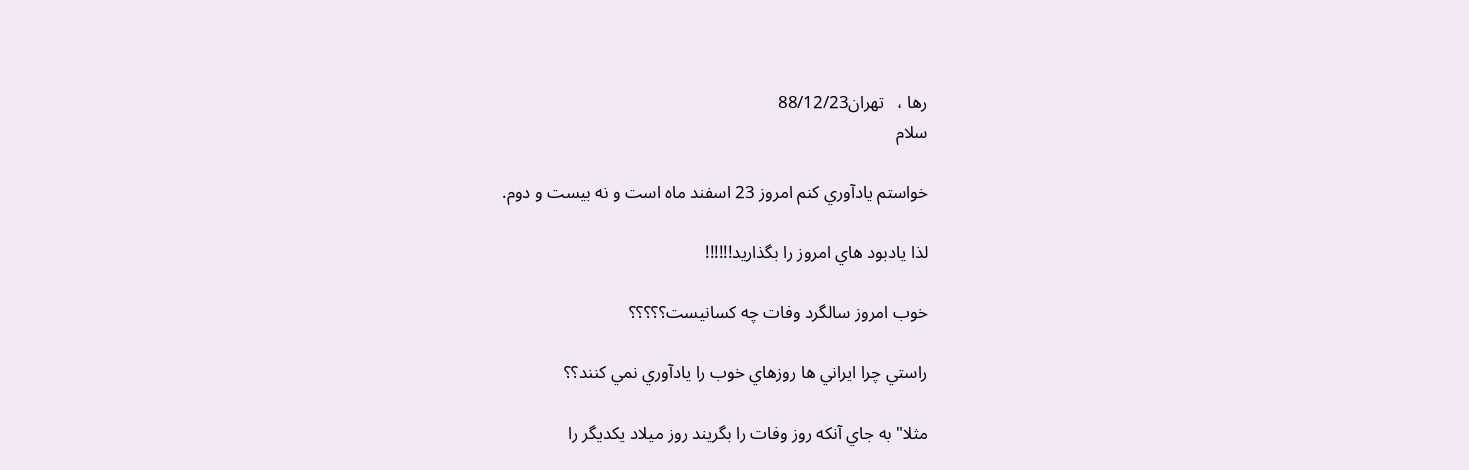رها ،   تهران88/12/23
سلام

خواستم يادآوري كنم امروز 23 اسفند ماه است و نه بيست و دوم.

لذا يادبود هاي امروز را بگذاريد!!!!!!

خوب امروز سالگرد وفات چه كسانيست؟؟؟؟؟

راستي چرا ايراني ها روزهاي خوب را يادآوري نمي كنند؟؟

مثلا" به جاي آنكه روز وفات را بگريند روز ميلاد يكديگر را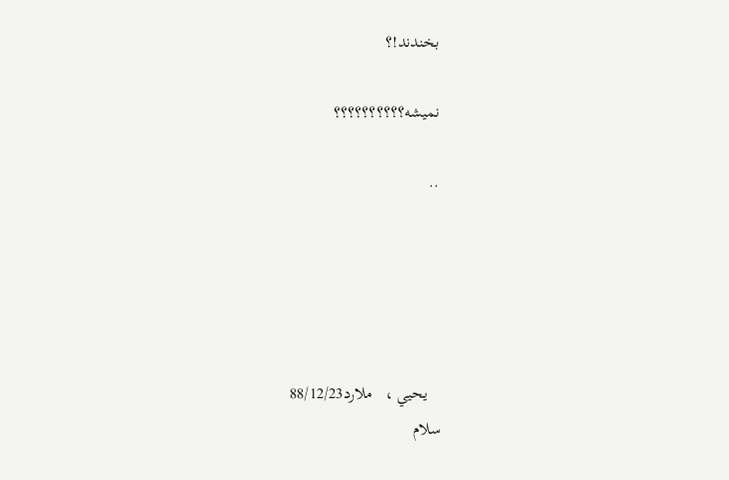بخندند!؟

نميشه؟؟؟؟؟؟؟؟؟؟

..





   يحيي ،   ملارد88/12/23
سلام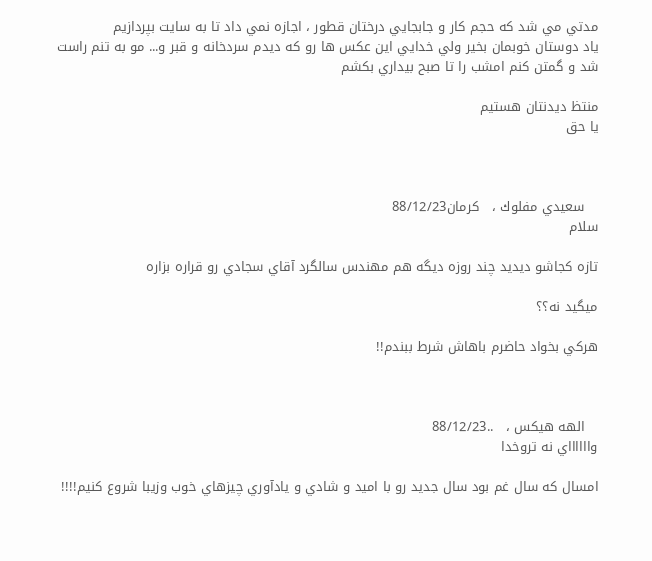مدتي مي شد كه حجم كار و جابجايي درختان قطور ، اجازه نمي داد تا به سايت بپردازيم
ياد دوستان خوبمان بخير ولي خدايي اين عكس ها رو كه ديدم سردخانه و قبر و... مو به تنم راست شد و گمتن كنم امشب را تا صبح بيداري بكشم

منتظ ديدنتان هستيم
يا حق



   سعيدي مفلوك ،   كرمان88/12/23
سلام

تازه كجاشو ديديد چند روزه ديگه هم مهندس سالگرد آقاي سجادي رو قراره بزاره

ميگيد نه؟؟

هركي بخواد حاضرم باهاش شرط ببندم!!



   الهه هيكس ،   ..88/12/23
وااااااي نه تروخدا

امسال كه سال غم بود سال جديد رو با اميد و شادي و يادآوري چيزهاي خوب وزيبا شروع كنيم!!!!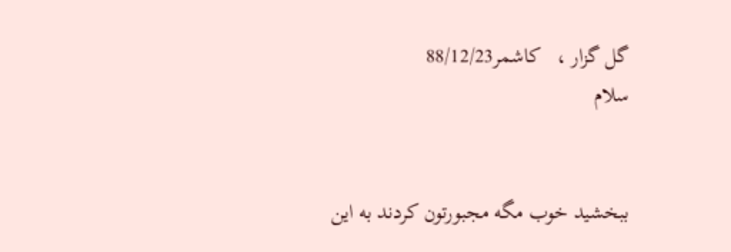گل گزار ،   كاشمر88/12/23
سلام


ببخشيد خوب مگه مجبورتون كردند به اين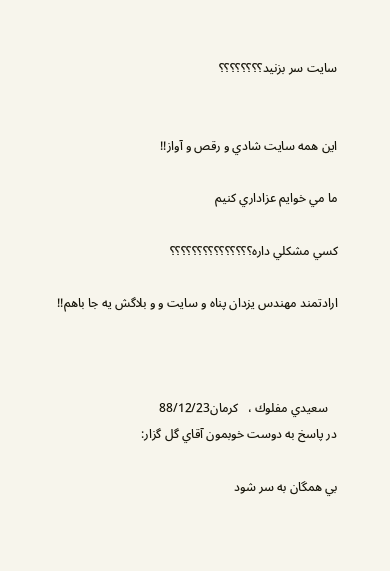سايت سر بزنيد؟؟؟؟؟؟؟؟


اين همه سايت شادي و رقص و آواز!!

ما مي خوايم عزاداري كنيم

كسي مشكلي داره؟؟؟؟؟؟؟؟؟؟؟؟؟؟؟

ارادتمند مهندس يزدان پناه و سايت و و بلاگش يه جا باهم!!



   سعيدي مفلوك ،   كرمان88/12/23
در پاسخ به دوست خوبمون آقاي گل گزار:

بي همگان به سر شود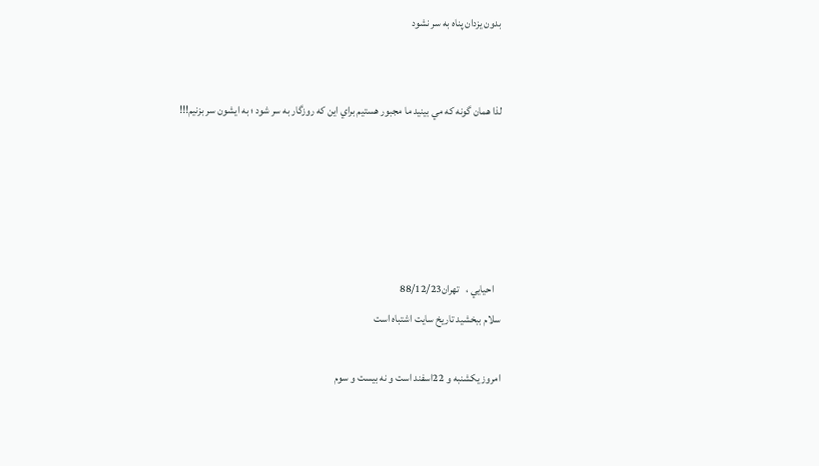بدون يزدان پناه به سر نشود


لذا همان گونه كه مي بينيد ما مجبور هستيم براي اين كه روزگار به سر شود ؛ به ايشون سر بزنيم!!!





   احيايي ،   تهران88/12/23
سلام ببخشيد تاريخ سايت اشتباه است

امروز يكشنبه و 22اسفند است و نه بيست و سوم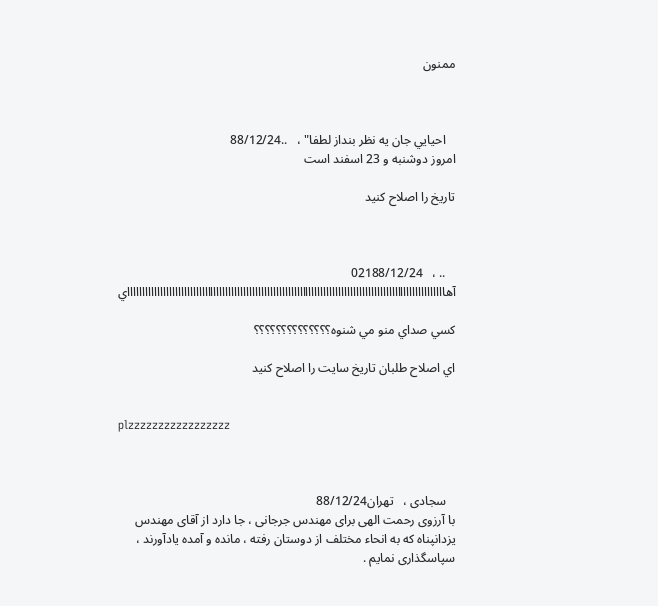ممنون



   احيايي جان يه نظر بنداز لطفا" ،   ..88/12/24
امروز دوشنبه و 23 اسفند است

تاريخ را اصلاح كنيد



   .. ،   02188/12/24
آهاااااااااااااااااااااااااااااااااااااااااااااااااااااااااااااااااااااااااااااااااااااااااااااااااااااااااااي

كسي صداي منو مي شنوه؟؟؟؟؟؟؟؟؟؟؟؟؟؟

اي اصلاح طلبان تاريخ سايت را اصلاح كنيد


plzzzzzzzzzzzzzzzzz



   سجادی ،   تهران88/12/24
با آرزوی رحمت الهی برای مهندس جرجانی ، جا دارد از آقای مهندس یزدانپناه که به انحاء مختلف از دوستان رفته ، مانده و آمده یادآورند ، سپاسگذاری نمایم .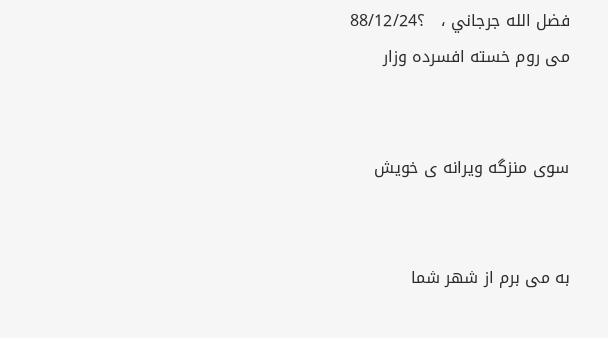فضل الله جرجاني ،   ؟88/12/24
می روم خسته افسرده وزار


سوی منزگه ویرانه ی خویش


به می برم از شهر شما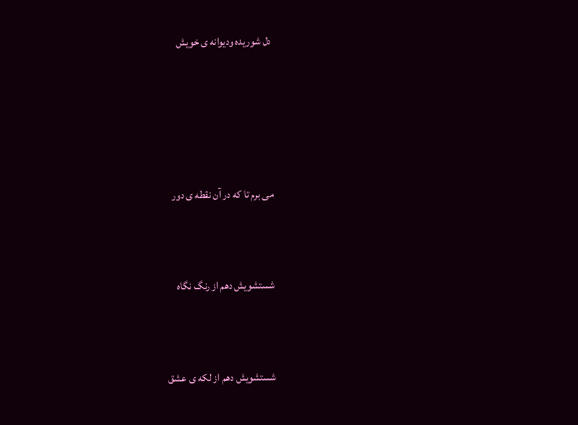دل شوریده ودیوانه ی خویش




می برم تا كه در آن نقطه ی دور


شستشویش دهم از رنگ نگاه


شستشویش دهم از لكه ی عشق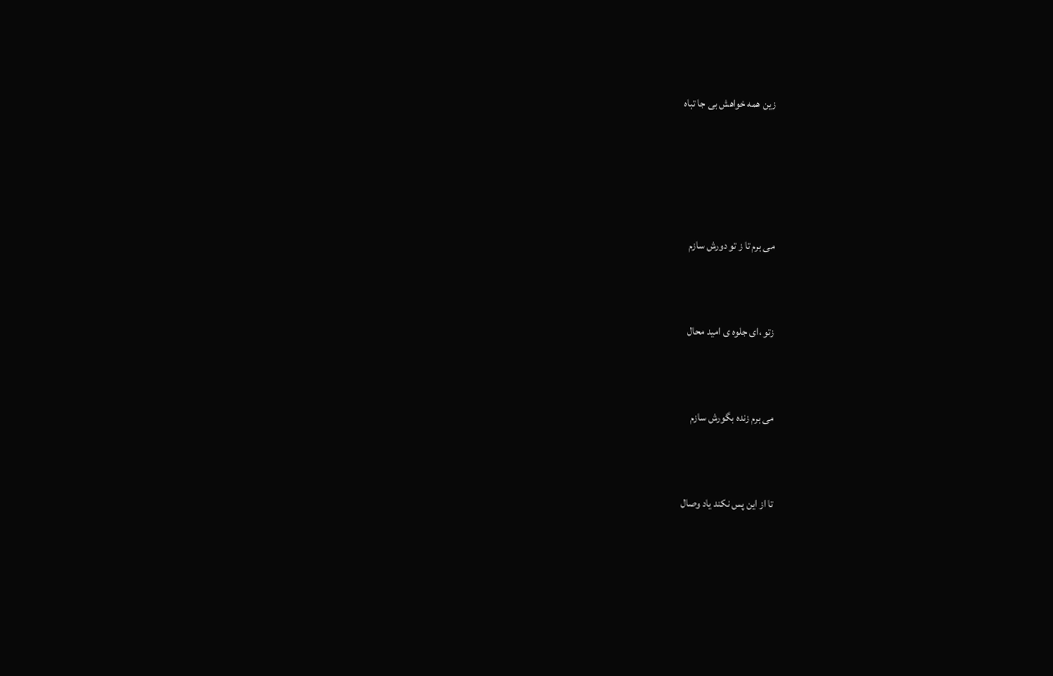زین همه خواهش بی جا تباه




می برم تا ز تو دورش سازم


زتو ،ای جلوه ی امید محال


می برم زنده بگورش سازم


تا از این پس نكند یاد وصال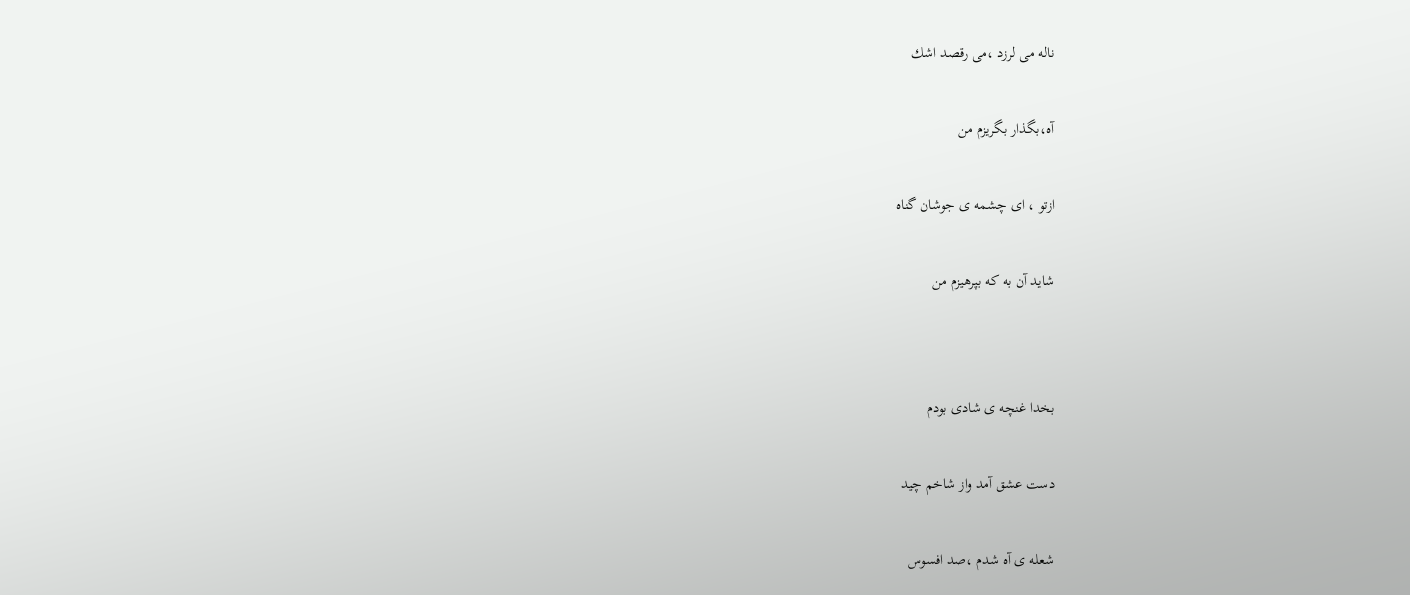ناله می لرزد ،می رقصد اشك


آه،بگذار بگریزم من


ازتو ، ای چشمه ی جوشان گناه


شاید آن به كه بپرهیزم من




بخدا غنچه ی شادی بودم


دست عشق آمد واز شاخم چید


شعله ی آه شدم ،صد افسوس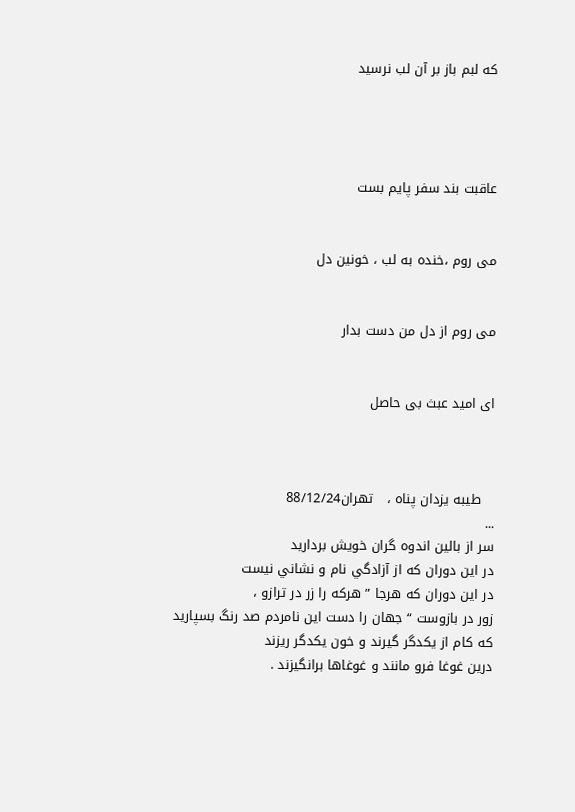كه لبم باز بر آن لب نرسید




عاقبت بند سفر پایم بست


می روم ،خنده به لب ، خونین دل


می روم از دل من دست بدار


ای امید عبث بی حاصل



   طیبه یزدان پناه ،   تهران88/12/24
...
سر از بالين اندوه گران خويش برداريد
در اين دوران كه از آزادگي نام و نشاني نيست
در اين دوران كه هرجا ” هركه را زر در ترازو ،
زور در بازوست “ جهان را دست اين نامردم صد رنگ بسپاريد
كه كام از يكدگر گيرند و خون يكدگر ريزند
درين غوغا فرو مانند و غوغاها برانگيزند .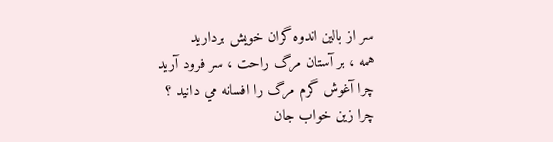سر از بالين اندوه گران خويش برداريد
همه ، بر آستان مرگ راحت ، سر فرود آريد
چرا آغوش گرم مرگ را افسانه مي دانيد ؟
چرا زين خواب جان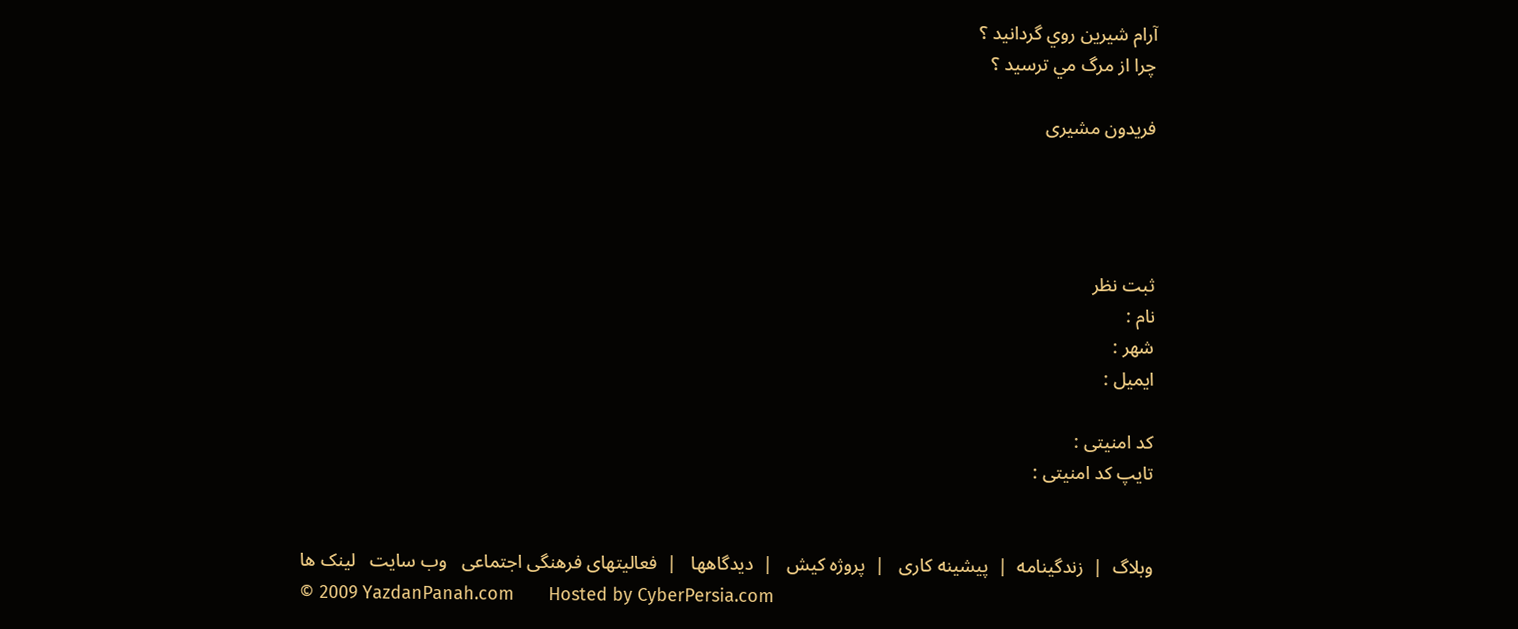آرام شيرين روي گردانيد ؟
چرا از مرگ مي ترسيد ؟

فریدون مشیری




ثبت نظر
نام :
شهر :
ایمیل :

کد امنیتی :
تایپ کد امنیتی :


وبلاگ  |  زندگینامه  |  پیشینه کاری   |  پروژه کیش   |  دیدگاهها   |  فعالیتهای فرهنگی اجتماعی   وب سایت   لینک ها
© 2009 YazdanPanah.com       Hosted by CyberPersia.com